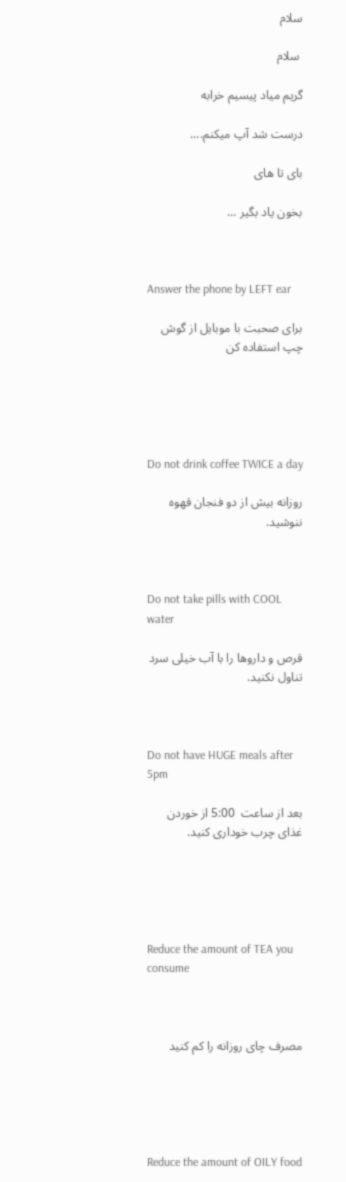سلام

 سلام

گریم میاد پیسیم خرابه

درست شد آپ میکنم....

بای تا های

بخون یاد بگیر ...



Answer the phone by LEFT ear

برای صحبت با موبایل از گوش چپ استفاده کن





Do not drink coffee TWICE a day

روزانه بیش از دو فنجان قهوه ننوشید.



Do not take pills with COOL water

قرص و داروها را با آب خیلی سرد تناول نکنید.



Do not have HUGE meals after 5pm

بعد از ساعت  5:00 از خوردن غذای چرب خوداری کنید.





Reduce the amount of TEA you consume



مصرف چای روزانه را کم کنید





Reduce the amount of OILY food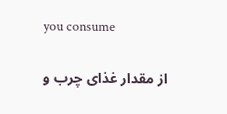you consume

از مقدار غذای چرب و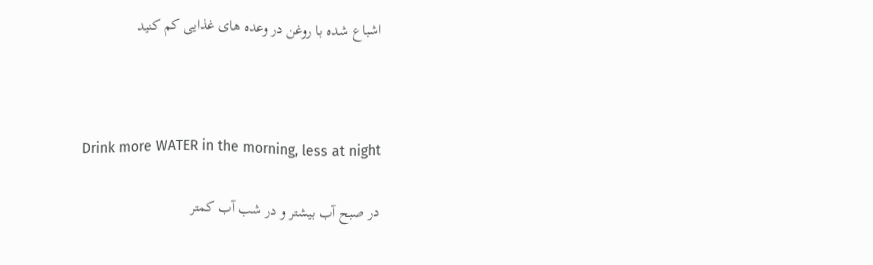اشباع شده با روغن در وعده های غذایی کم کنید



Drink more WATER in the morning, less at night

در صبح آب بيشتر و در شب آب كمتر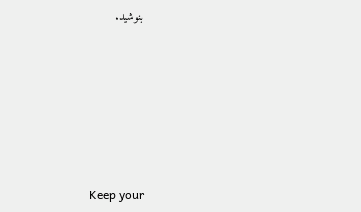بنوشيد.







Keep your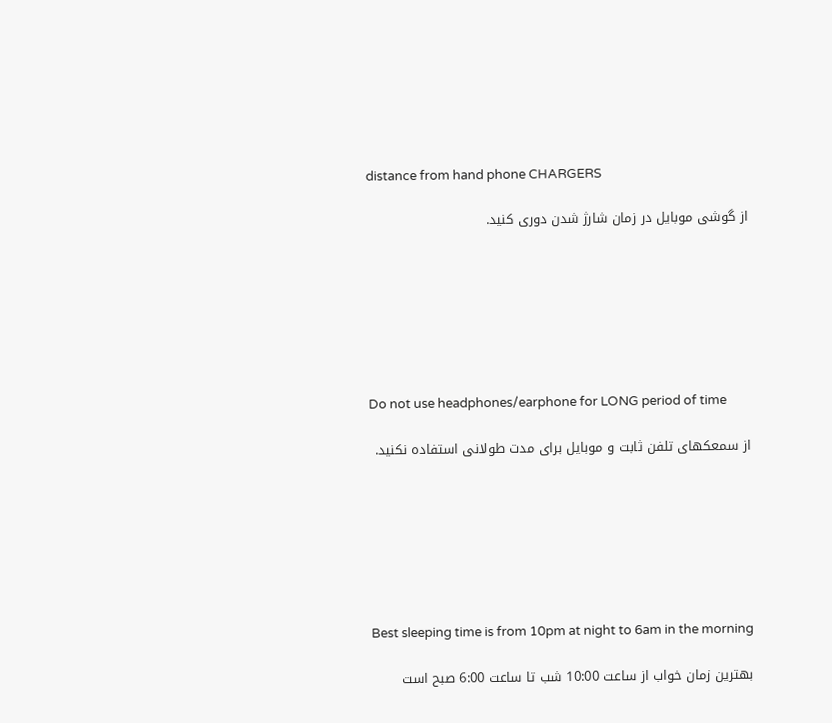distance from hand phone CHARGERS

از گوشی موبایل در زمان شارژ شدن دوری کنید.







Do not use headphones/earphone for LONG period of time

از سمعکهای تلفن ثابت و موبایل برای مدت طولانی استفاده نکنید.







Best sleeping time is from 10pm at night to 6am in the morning

بهترین زمان خواب از ساعت 10:00 شب تا ساعت 6:00 صبح است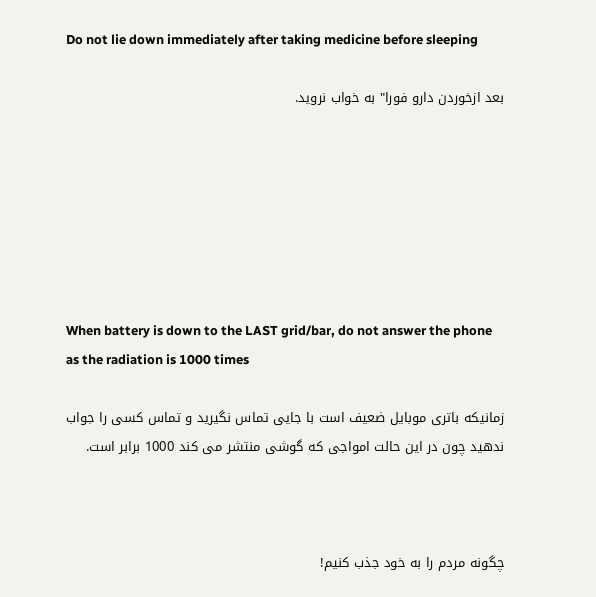Do not lie down immediately after taking medicine before sleeping

بعد ازخوردن دارو فورا" به خواب نروید.







When battery is down to the LAST grid/bar, do not answer the phone as the radiation is 1000 times

زمانیکه باتری موبایل ضعیف است با جایی تماس نگیرید و تماس کسی را جواب ندهید چون در این حالت امواجی که گوشی منتشر می کند 1000 برابر است.



چگونه مردم را به خود جذب کنیم!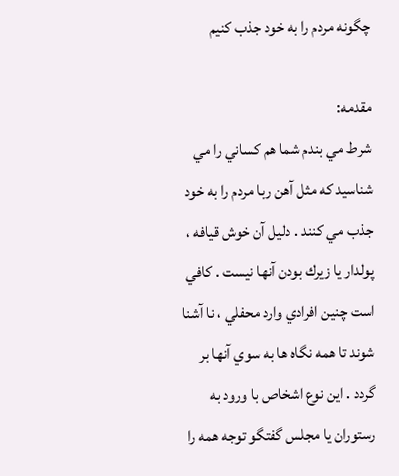چگونه مردم را به خود جذب کنیم

مقدمه:
شرط مي بندم شما هم كساني را مي شناسيد كه مثل آهن ربا مردم را به خود جذب مي كنند . دليل آن خوش قيافه ، پولدار يا زيرك بودن آنها نيست . كافي است چنين افرادي وارد محفلي ، نا آشنا شوند تا همه نگاه ها به سوي آنها بر گردد . اين نوع اشخاص با ورود به رستوران يا مجلس گفتگو توجه همه را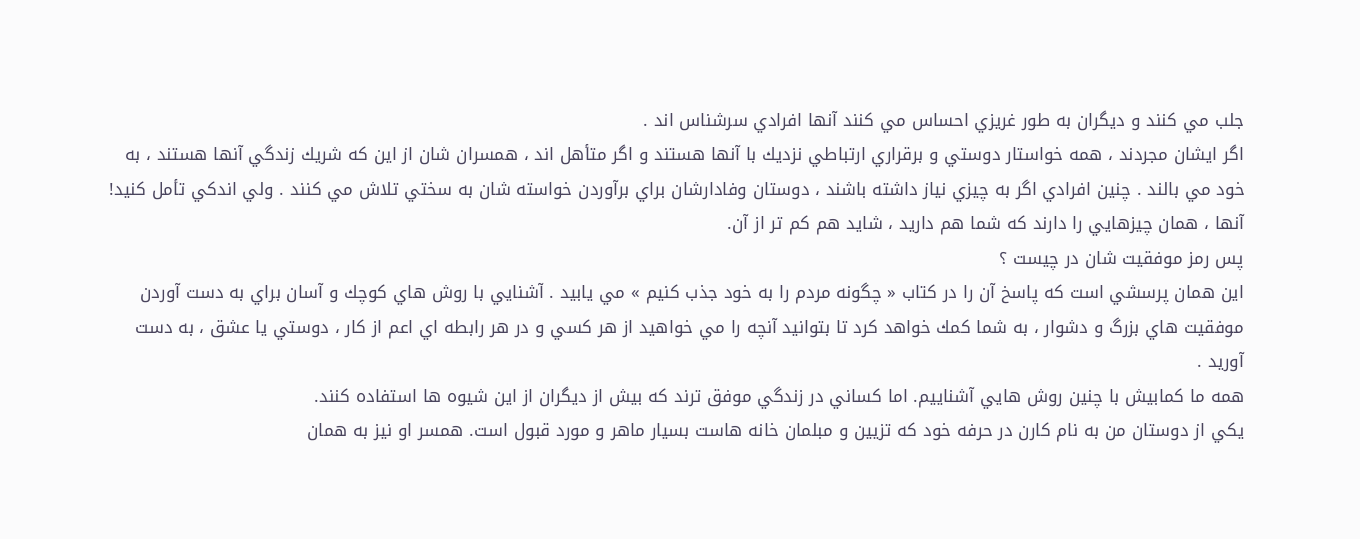جلب مي كنند و ديگران به طور غريزي احساس مي كنند آنها افرادي سرشناس اند .
اگر ايشان مجردند ، همه خواستار دوستي و برقراري ارتباطي نزديك با آنها هستند و اگر متأهل اند ، همسران شان از اين كه شريك زندگي آنها هستند ، به خود مي بالند . چنين افرادي اگر به چيزي نياز داشته باشند ، دوستان وفادارشان براي برآوردن خواسته شان به سختي تلاش مي كنند . ولي اندكي تأمل كنيد! آنها ، همان چيزهايي را دارند كه شما هم داريد ، شايد هم كم تر از آن.
پس رمز موفقيت شان در چيست ؟
اين همان پرسشي است كه پاسخ آن را در كتاب « چگونه مردم را به خود جذب كنيم » مي يابيد . آشنايي با روش هاي كوچك و آسان براي به دست آوردن موفقيت هاي بزرگ و دشوار ، به شما كمك خواهد كرد تا بتوانيد آنچه را مي خواهيد از هر كسي و در هر رابطه اي اعم از كار ، دوستي يا عشق ، به دست آوريد .
همه ما كمابيش با چنين روش هايي آشناييم. اما كساني در زندگي موفق ترند كه بيش از ديگران از اين شيوه ها استفاده كنند.
يكي از دوستان من به نام كارن در حرفه خود كه تزيين و مبلمان خانه هاست بسيار ماهر و مورد قبول است. همسر او نيز به همان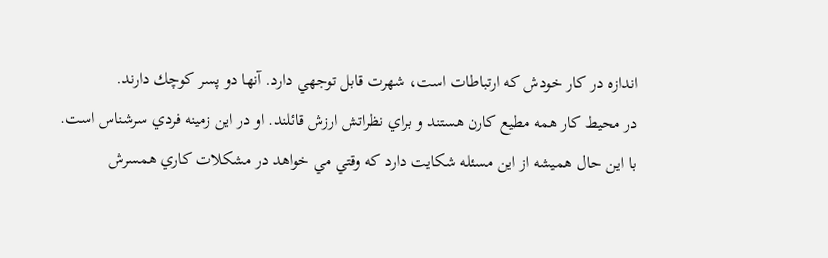اندازه در كار خودش كه ارتباطات است، شهرت قابل توجهي دارد. آنها دو پسر كوچك دارند.
در محيط كار همه مطيع كارن هستند و براي نظراتش ارزش قائلند. او در اين زمينه فردي سرشناس است.
با اين حال هميشه از اين مسئله شكايت دارد كه وقتي مي خواهد در مشكلات كاري همسرش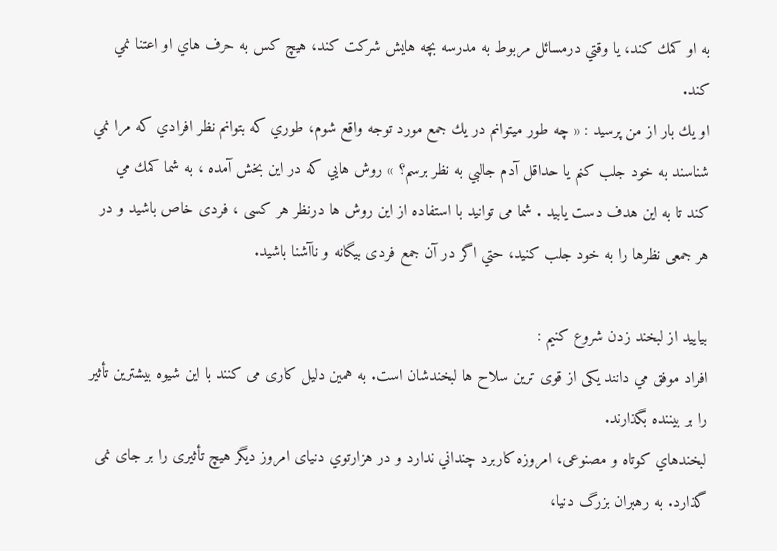به او كمك كند، يا وقتي درمسائل مربوط به مدرسه بچه هايش شركت كند، هيچ كس به حرف هاي او اعتنا نمي كند.
او يك بار از من پرسيد : « چه طور ميتوانم در يك جمع مورد توجه واقع شوم، طوري كه بتوانم نظر افرادي كه مرا نمي شناسند به خود جلب كنم يا حداقل آدم جالبي به نظر برسم؟ » روش هايي كه در اين بخش آمده ، به شما كمك مي كند تا به اين هدف دست يابيد . شما می توانيد با استفاده از اين روش ها درنظر هر كسی ، فردی خاص باشيد و در هر جمعی نظرها را به خود جلب كنيد، حتي اگر در آن جمع فردی بيگانه و ناآشنا باشيد.

بياييد از لبخند زدن شروع كنيم :
افراد موفق مي دانند يكی از قوی ترين سلاح ها لبخندشان است. به همين دليل كاری می كنند با اين شيوه بيشترين تأثير را بر بيننده بگذارند.
لبخندهاي كوتاه و مصنوعی، امروزه كاربرد چنداني ندارد و در هزارتوي دنيای امروز ديگر هيچ تأثيری را بر جای نمی گذارد. به رهبران بزرگ دنيا،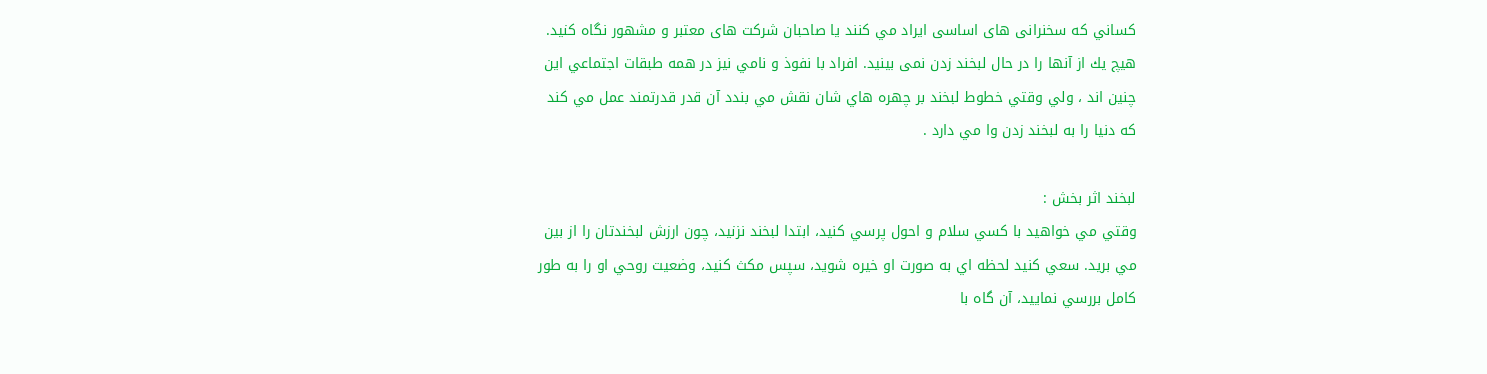كساني كه سخنرانی های اساسی ايراد مي كنند يا صاحبان شركت های معتبر و مشهور نگاه كنيد. هيچ يك از آنها را در حال لبخند زدن نمی بينيد. افراد با نفوذ و نامي نيز در همه طبقات اجتماعي اين چنين اند ، ولي وقتي خطوط لبخند بر چهره هاي شان نقش مي بندد آن قدر قدرتمند عمل مي كند كه دنيا را به لبخند زدن وا مي دارد .

لبخند اثر بخش :
وقتي مي خواهيد با كسي سلام و احول پرسي كنيد، ابتدا لبخند نزنيد، چون ارزش لبخندتان را از بين مي بريد. سعي كنيد لحظه اي به صورت او خيره شويد، سپس مكث كنيد، وضعيت روحي او را به طور كامل بررسي نماييد، آن گاه با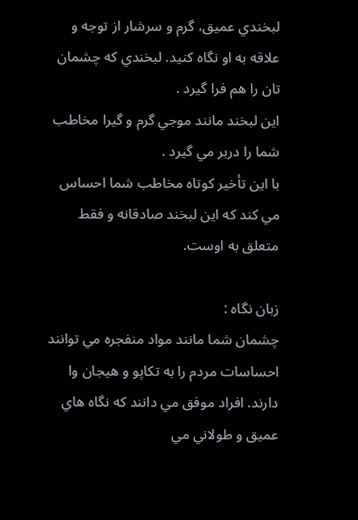لبخندي عميق، گرم و سرشار از توجه و علاقه به او نگاه كنيد. لبخندي كه چشمان تان را هم فرا گيرد .
اين لبخند مانند موجي گرم و گيرا مخاطب شما را دربر مي گيرد .
با اين تأخير كوتاه مخاطب شما احساس مي كند كه اين لبخند صادقانه و فقط متعلق به اوست.

زبان نگاه :
چشمان شما مانند مواد منفجره مي توانند احساسات مردم را به تكاپو و هيجان وا دارند. افراد موفق مي دانند كه نگاه هاي عميق و طولاني مي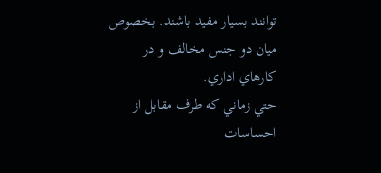توانند بسيار مفيد باشند. بخصوص ميان دو جنس مخالف و در كارهاي اداري.
حتي زماني كه طرف مقابل از احساسات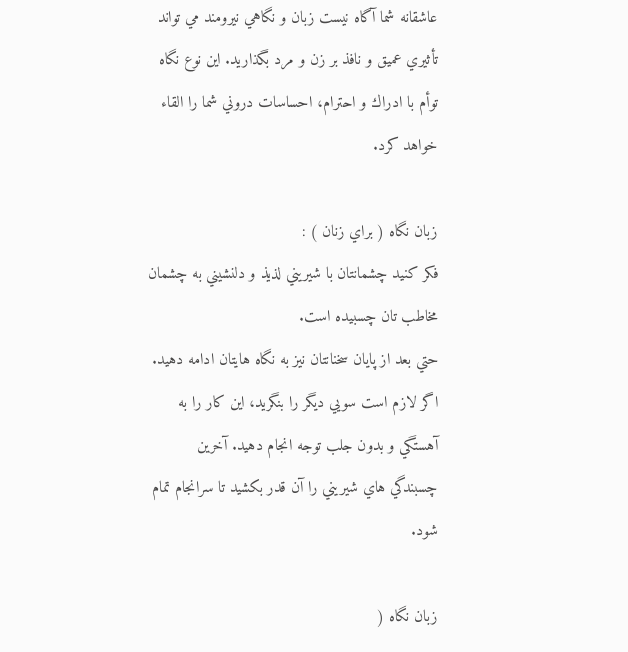عاشقانه شما آگاه نيست زبان و نگاهي نيرومند مي تواند تأثيري عميق و نافذ بر زن و مرد بگذاريد. اين نوع نگاه توأم با ادراك و احترام، احساسات دروني شما را القاء خواهد كرد.

زبان نگاه ( براي زنان ) :
فكر كنيد چشمانتان با شيريني لذيذ و دلنشيني به چشمان مخاطب تان چسبيده است.
حتي بعد از پايان سخنانتان نيز به نگاه هايتان ادامه دهيد. اگر لازم است سويي ديگر را بنگريد، اين كار را به آهستگي و بدون جلب توجه انجام دهيد. آخرين چسبندگي هاي شيريني را آن قدر بكشيد تا سرانجام تمام شود.

زبان نگاه (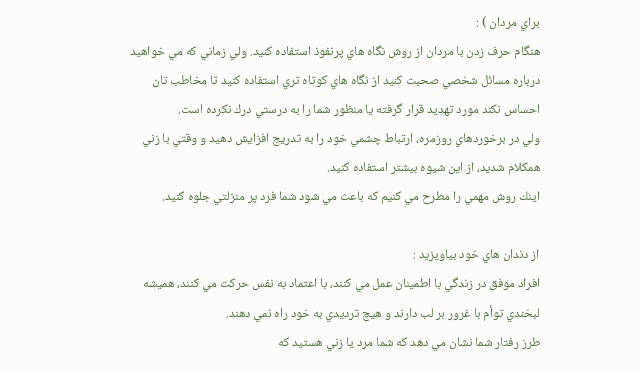براي مردان ) :
هنگام حرف زدن با مردان از روش نگاه هاي پرنفوذ استفاده كنيد. ولي زماني كه مي خواهيد درباره مسائل شخصي صحبت كنيد از نگاه هاي كوتاه تري استفاده كنيد تا مخاطب تان احساس نكند مورد تهديد قرار گرفته يا منظور شما را به درستي درك نكرده است.
ولي در برخوردهاي روزمره، ارتباط چشمي خود را به تدريج افزايش دهيد و وقتي با زني همكلام شديد، از اين شيوه بيشتر استفاده كنيد.
اينك روش مهمي را مطرح مي كنيم كه باعث مي شود شما فرد پر منزلتي جلوه كنيد.

از دندان هاي خود بياويزيد :
افراد موفق در زندگي با اطمينان عمل مي كنند، با اعتماد به نفس حركت مي كنند، هميشه لبخندي توأم با غرور بر لب دارند و هيچ ترديدي به خود راه نمي دهند.
طرز رفتار شما نشان مي دهد كه شما مرد يا زني هستيد كه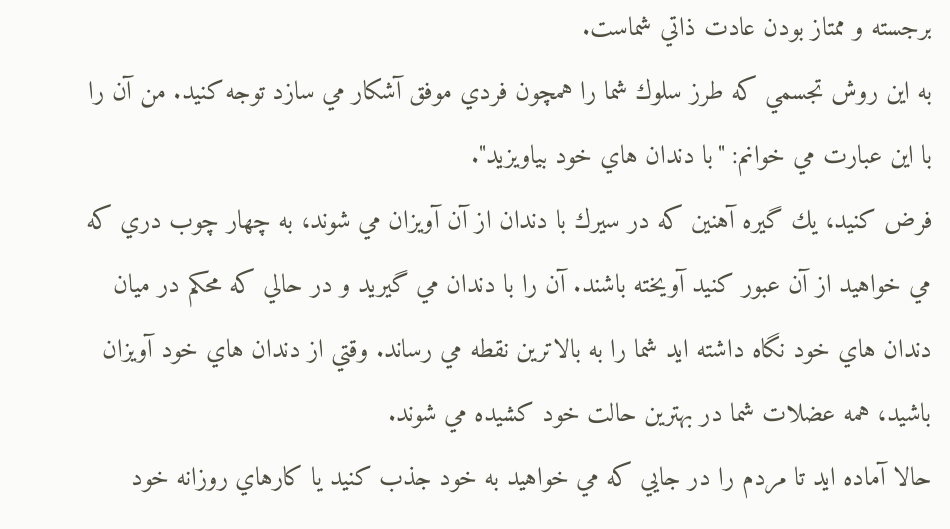برجسته و ممتاز بودن عادت ذاتي شماست.
به اين روش تجسمي كه طرز سلوك شما را همچون فردي موفق آشكار مي سازد توجه كنيد. من آن را با اين عبارت مي خوانم: "با دندان هاي خود بياويزيد".
فرض كنيد، يك گيره آهنين كه در سيرك با دندان از آن آويزان مي شوند، به چهار چوب دري كه مي خواهيد از آن عبور كنيد آويخته باشند. آن را با دندان مي گيريد و در حالي كه محكم در ميان دندان هاي خود نگاه داشته ايد شما را به بالاترين نقطه مي رساند. وقتي از دندان هاي خود آويزان باشيد، همه عضلات شما در بهترين حالت خود كشيده مي شوند.
حالا آماده ايد تا مردم را در جايي كه مي خواهيد به خود جذب كنيد يا كارهاي روزانه خود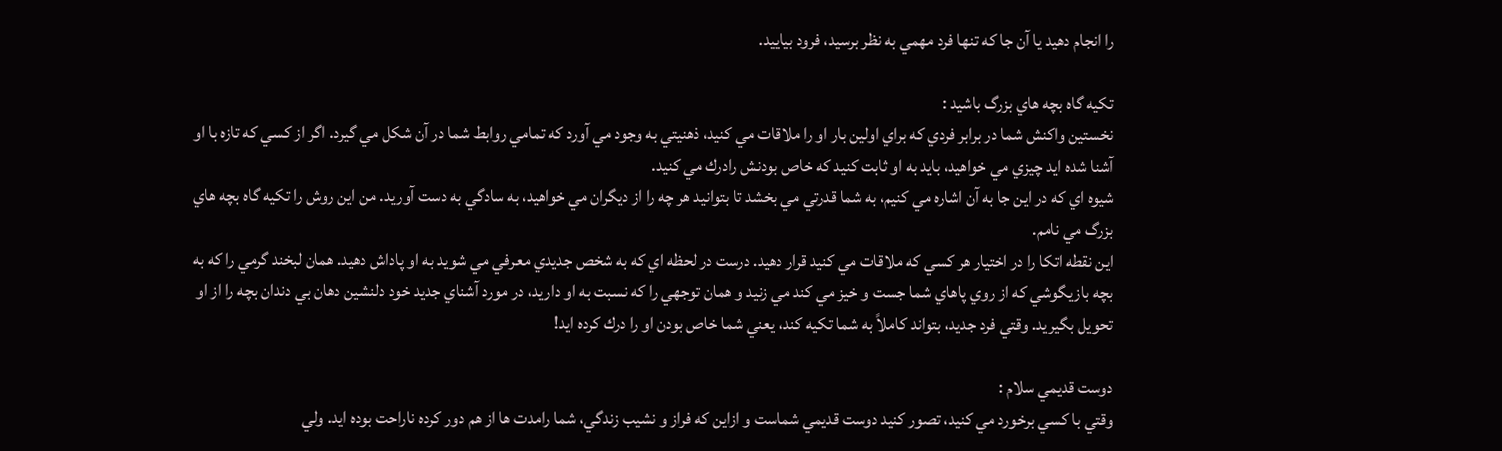را انجام دهيد يا آن جا كه تنها فرد مهمي به نظر برسيد، فرود بياييد.

تكيه گاه بچه هاي بزرگ باشيد :
نخستين واكنش شما در برابر فردي كه براي اولين بار او را ملاقات مي كنيد، ذهنيتي به وجود مي آورد كه تمامي روابط شما در آن شكل مي گيرد. اگر از كسي كه تازه با او آشنا شده ايد چيزي مي خواهيد، بايد به او ثابت كنيد كه خاص بودنش رادرك مي كنيد.
شيوه اي كه در اين جا به آن اشاره مي كنيم، به شما قدرتي مي بخشد تا بتوانيد هر چه را از ديگران مي خواهيد، به سادگي به دست آوريد. من اين روش را تكيه گاه بچه هاي بزرگ مي نامم.
اين نقطه اتكا را در اختيار هر كسي كه ملاقات مي كنيد قرار دهيد. درست در لحظه اي كه به شخص جديدي معرفي مي شويد به او پاداش دهيد. همان لبخند گرمي را كه به بچه بازيگوشي كه از روي پاهاي شما جست و خيز مي كند مي زنيد و همان توجهي را كه نسبت به او داريد، در مورد آشناي جديد خود دلنشين دهان بي دندان بچه را از او تحويل بگيريد. وقتي فرد جديد، بتواند كاملاً به شما تكيه كند، يعني شما خاص بودن او را درك كرده ايد!

دوست قديمي سلام :
وقتي با كسي برخورد مي كنيد، تصور كنيد دوست قديمي شماست و ازاين كه فراز و نشيب زندگي، شما رامدت ها از هم دور كرده ناراحت بوده ايد. ولي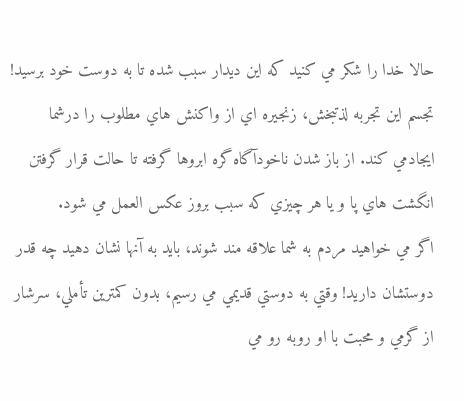حالا خدا را شكر مي كنيد كه اين ديدار سبب شده تا به دوست خود برسيد! تجسم اين تجربه لذتبخش، زنجيره اي از واكنش هاي مطلوب را درشما ايجادمي كند. از باز شدن ناخودآگاه گره ابروها گرفته تا حالت قرار گرفتن انگشت هاي پا و يا هر چيزي كه سبب بروز عكس العمل مي شود.
اگر مي خواهيد مردم به شما علاقه مند شوند، بايد به آنها نشان دهيد چه قدر دوستشان داريد! وقتي به دوستي قديمي مي رسيم، بدون كمترين تأملي، سرشار از گرمي و محبت با او روبه رو مي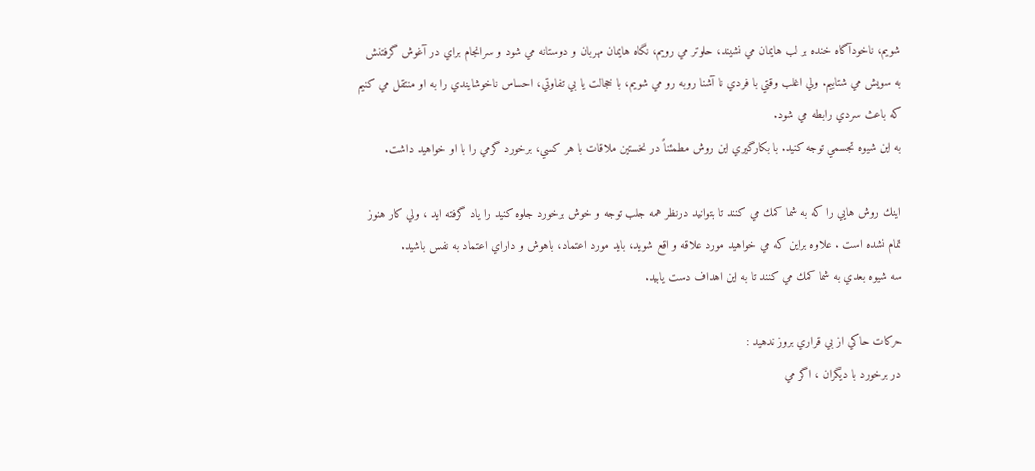شويم، ناخودآگاه خنده بر لب هايمان مي نشيند، حلوتر مي رويم، نگاه هايمان مهربان و دوستانه مي شود و سرانجام براي در آغوش گرفتنش به سويش مي شتابيم. ولي اغلب وقتي با فردي نا آشنا روبه رو مي شويم، با خجالت يا بي تفاوتي، احساس ناخوشايندي را به او منتقل مي كنيم كه باعث سردي رابطه مي شود.
به اين شيوه تجسمي توجه كنید. با بكارگيري اين روش مطمئناً در نخستين ملاقات با هر كسي، برخورد گرمي را با او خواهيد داشت.

اينك روش هايي را كه به شما كمك مي كنند تا بتوانيد درنظر همه جلب توجه و خوش برخورد جلوه كنيد را ياد گرفته ايد ، ولي كار هنوز تمام نشده است . علاوه براين كه مي خواهيد مورد علاقه و اقع شويد، بايد مورد اعتماد، باهوش و داراي اعتماد به نفس باشيد.
سه شيوه بعدي به شما كمك مي كنند تا به اين اهداف دست يابيد.

حركات حاكي از بي قراري بروز ندهيد :
در برخورد با ديگران ، اگر مي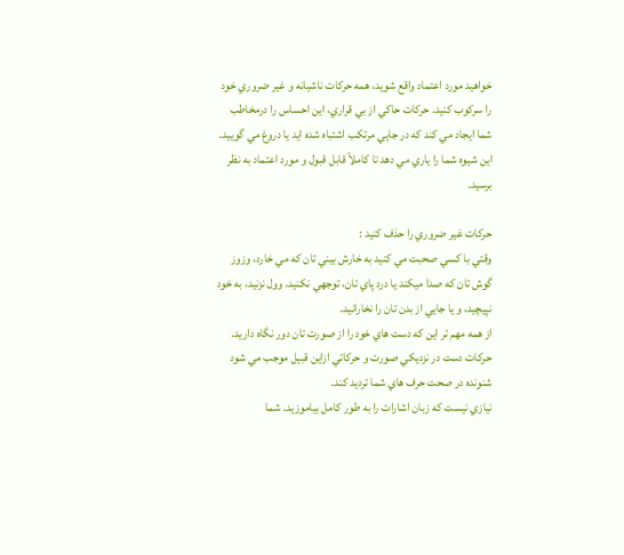خواهيد مورد اعتماد واقع شويد، همه حركات ناشيانه و غير ضروري خود را سركوب كنيد. حركات حاكي از بي قراري، اين احساس را درمخاطب شما ايجاد مي كند كه در جايي مرتكب اشتباه شده ايد يا دروغ مي گوييد.
اين شيوه شما را ياري مي دهد تا كاملاً قابل قبول و مورد اعتماد به نظر برسيد.

حركات غير ضروري را حذف كنيد :
وقتي با كسي صحبت مي كنيد به خارش بيني تان كه مي خارد، وزوز گوش تان كه صدا ميكند يا درد پاي تان، توجهي نكنيد. وول نزنيد، به خود نپيچيد، و يا جايي از بدن تان را نخارانيد.
از همه مهم تر اين كه دست هاي خود را از صورت تان دور نگاه داريد. حركات دست در نزديکي صورت و حركاتي ازاين قبيل موجب مي شود شنونده در صحت حرف هاي شما ترديد كند.
نيازي نيست كه زبان اشارات را به طور كامل بياموزيد. شما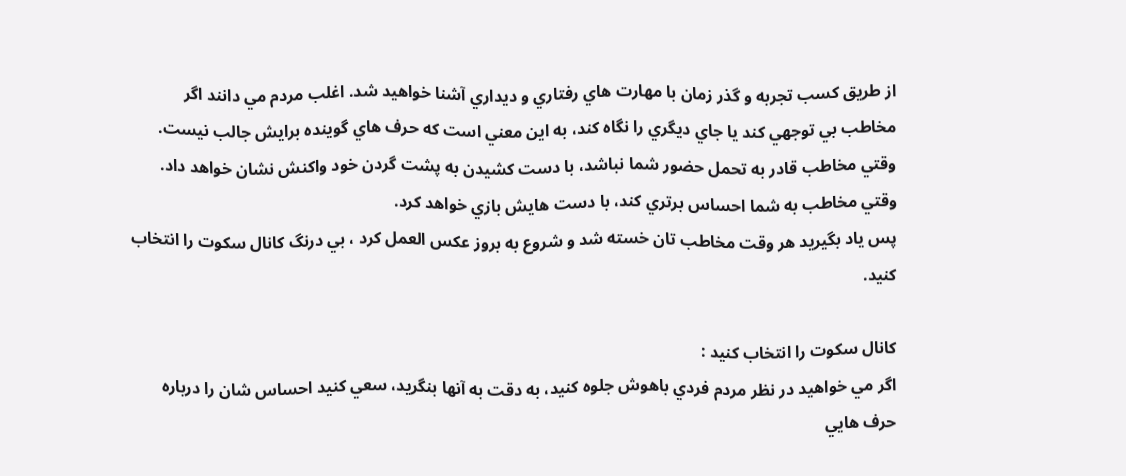از طريق كسب تجربه و گذر زمان با مهارت هاي رفتاري و ديداري آشنا خواهيد شد. اغلب مردم مي دانند اگر مخاطب بي توجهي كند يا جاي ديگري را نگاه كند، به اين معني است كه حرف هاي گوينده برايش جالب نيست. وقتي مخاطب قادر به تحمل حضور شما نباشد، با دست كشيدن به پشت گردن خود واكنش نشان خواهد داد. وقتي مخاطب به شما احساس برتري كند، با دست هايش بازي خواهد كرد.
پس ياد بگيريد هر وقت مخاطب تان خسته شد و شروع به بروز عكس العمل كرد ، بي درنگ كانال سكوت را انتخاب كنيد.

كانال سكوت را انتخاب كنيد :
اگر مي خواهيد در نظر مردم فردي باهوش جلوه كنيد، به دقت به آنها بنگريد، سعي كنيد احساس شان را درباره حرف هايي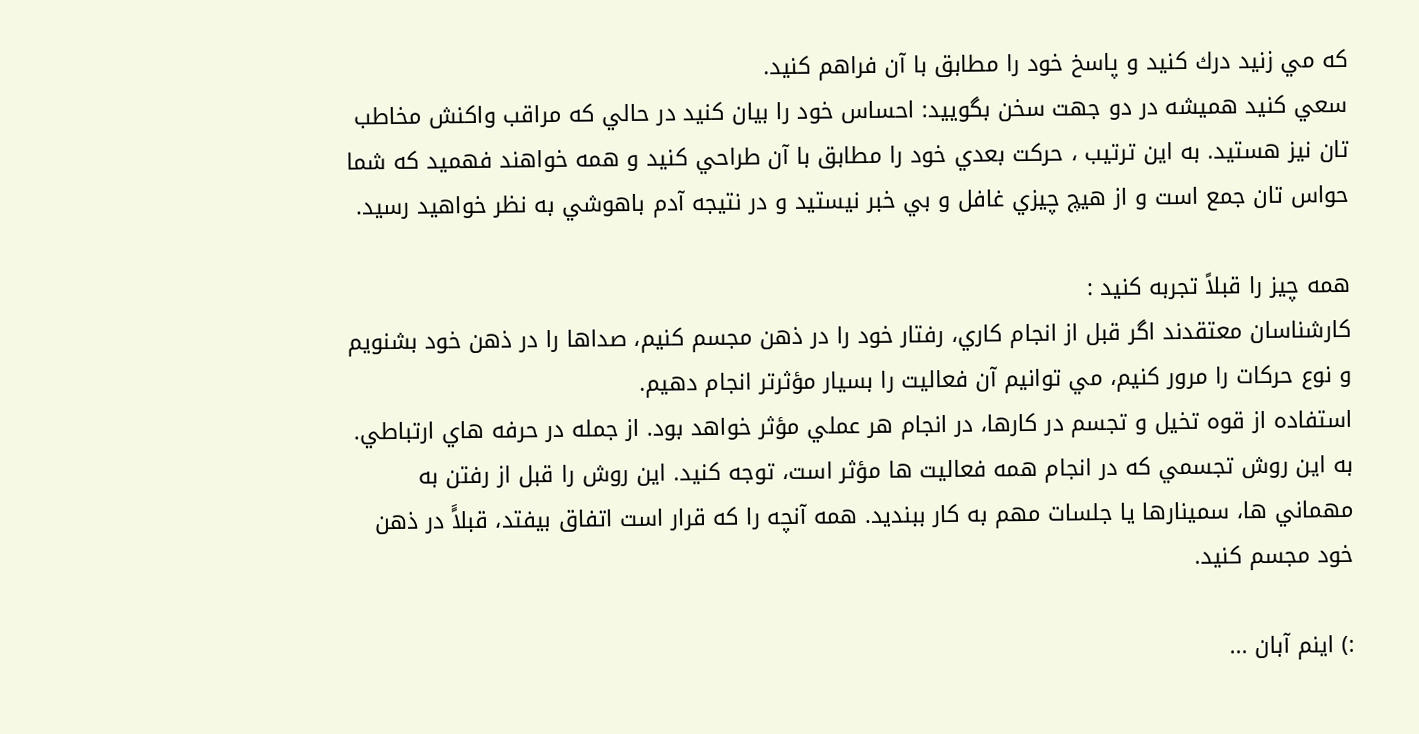كه مي زنيد درك كنيد و پاسخ خود را مطابق با آن فراهم كنيد.
سعي كنيد هميشه در دو جهت سخن بگوييد: احساس خود را بيان كنيد در حالي كه مراقب واكنش مخاطب تان نيز هستيد. به اين ترتيب ، حركت بعدي خود را مطابق با آن طراحي كنيد و همه خواهند فهميد كه شما حواس تان جمع است و از هيچ چيزي غافل و بي خبر نيستيد و در نتيجه آدم باهوشي به نظر خواهيد رسيد.

همه چيز را قبلاً تجربه كنيد :
كارشناسان معتقدند اگر قبل از انجام كاري، رفتار خود را در ذهن مجسم كنيم، صداها را در ذهن خود بشنويم و نوع حركات را مرور كنيم، مي توانيم آن فعاليت را بسيار مؤثرتر انجام دهيم.
استفاده از قوه تخيل و تجسم در كارها، در انجام هر عملي مؤثر خواهد بود. از جمله در حرفه هاي ارتباطي.
به اين روش تجسمي كه در انجام همه فعاليت ها مؤثر است، توجه كنيد. اين روش را قبل از رفتن به مهماني ها، سمينارها يا جلسات مهم به كار ببنديد. همه آنچه را كه قرار است اتفاق بيفتد، قبلاًَ در ذهن خود مجسم كنيد.

:) اینم آبان ...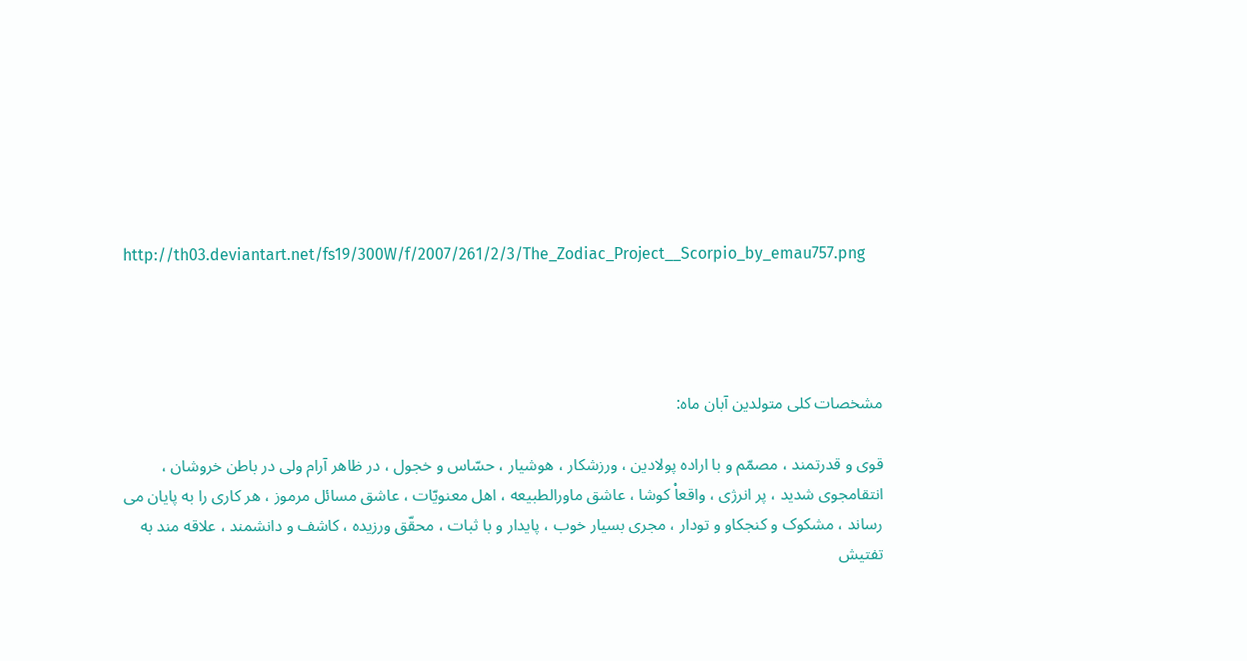http://th03.deviantart.net/fs19/300W/f/2007/261/2/3/The_Zodiac_Project__Scorpio_by_emau757.png




مشخصات کلی متولدین آبان ماه:

قوی و قدرتمند ، مصمّم و با اراده پولادین ، ورزشکار ، هوشیار ، حسّاس و خجول ، در ظاهر آرام ولی در باطن خروشان ، انتقامجوی شدید ، پر انرژی ، واقعاْ کوشا ، عاشق ماورالطبیعه ، اهل معنویّات ، عاشق مسائل مرموز ، هر کاری را به پایان می رساند ، مشکوک و کنجکاو و تودار ، مجری بسیار خوب ، پایدار و با ثبات ، محقّق ورزیده ، کاشف و دانشمند ، علاقه مند به تفتیش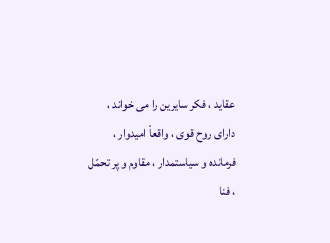عقاید ، فکر سایرین را می خواند ، دارای روح قوی ، واقعاْ امیدوار ، فرمانده و سیاستمدار ، مقاوم و پر تحمّل ، فنا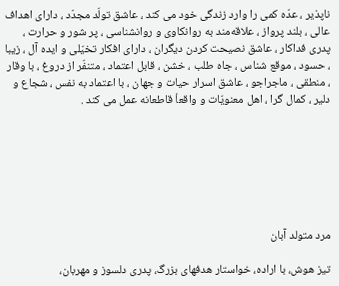ناپذیر ، عدّه کمی را وارد زندگی خود می کند ، عاشق تولّد مجدّد ، دارای اهداف عالی ، بلند پرواز ، علاقه‌مند به روانکاوی و روانشناسی ، پر شور و حرارت ، پدری فداکار ، عاشق نصیحت کردن دیگران ، دارای افکار تخیّلی و ایده آل ، زیبا ، حسود ، موقع شناس ، جاه طلب ، خشن ، قابل اعتماد ، متنفّر از دروغ ، با وقار ، منطقی ، ماجراجو ، عاشق اسرار حیات و جهان ، با اعتماد به نفس ، شجاع و دلیر ، کمال گرا ، اهل معنویّات و واقعاْ قاطعانه عمل می کند .







مرد متولد آبان

تیز هوش، با اراده، خواستار هدفهای بزرگ، پدری دلسوز و مهربان،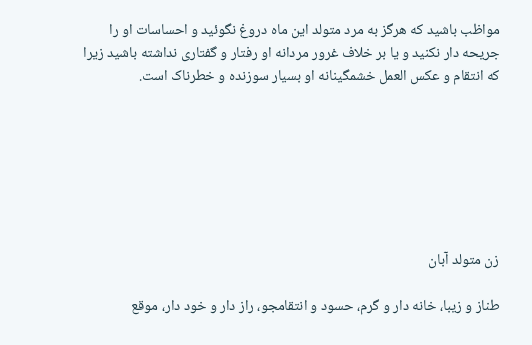مواظب باشید که هرگز به مرد متولد این ماه دروغ نگوئید و احساسات او را جریحه دار نکنید و یا بر خلاف غرور مردانه او رفتار و گفتاری نداشته باشید زیرا که انتقام و عکس العمل خشمگینانه او بسیار سوزنده و خطرناک است.







زن متولد آبان

طناز و زیبا، خانه دار و گرم، حسود و انتقامجو، راز دار و خود دار، موقع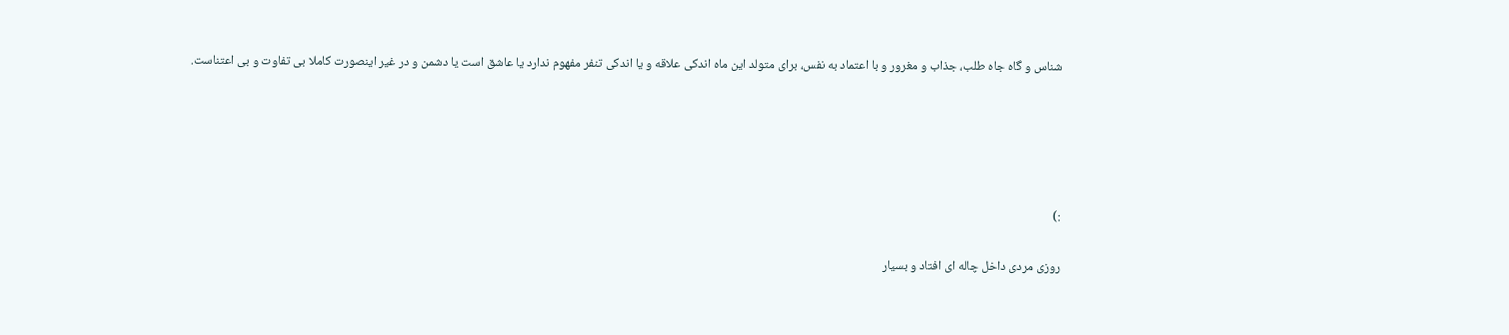شناس و گاه جاه طلب، جذاب و مغرور و با اعتماد به نفس، برای متولد این ماه اندکی علاقه و یا اندکی تنفر مفهوم ندارد یا عاشق است یا دشمن و در غیر اینصورت کاملا بی تفاوت و بی اعتناست.





:)

روزی مردی داخل چاله ای افتاد و بسيار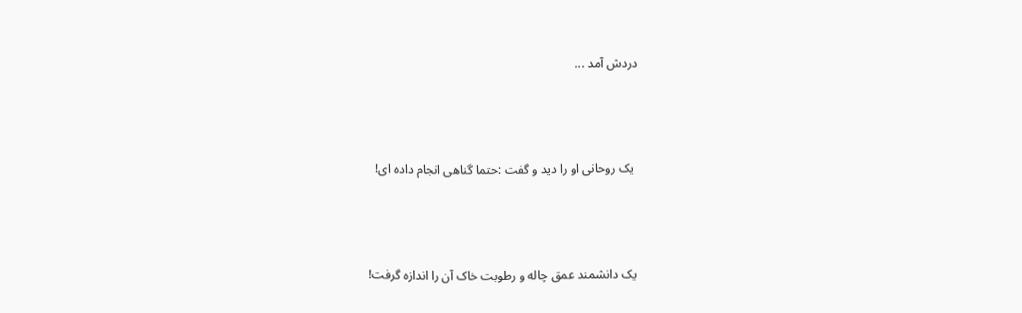دردش آمد ...



 یک روحانی او را دید و گفت :حتما گناهی انجام داده ای!



یک دانشمند عمق چاله و رطوبت خاک آن را اندازه گرفت!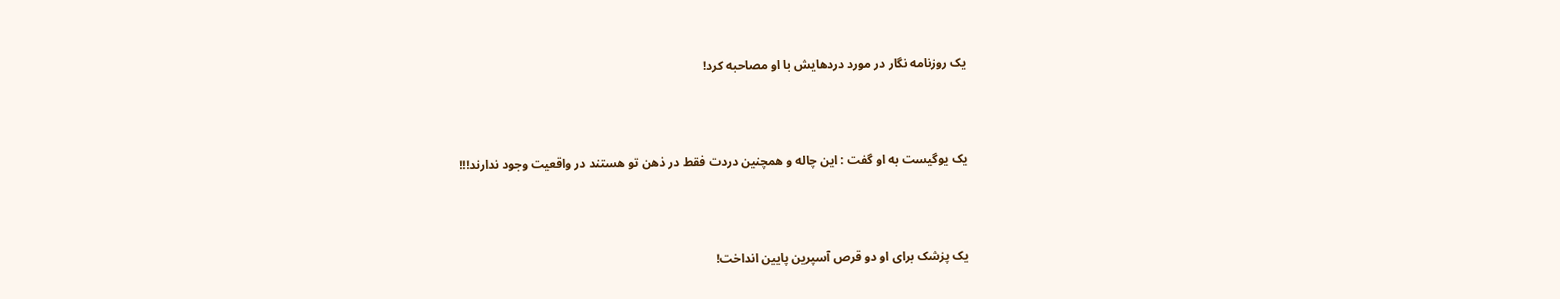یک روزنامه نگار در مورد دردهایش با او مصاحبه کرد!



یک یوگيست به او گفت : این چاله و همچنين دردت فقط در ذهن تو هستند در واقعيت وجود ندارند!!!



یک پزشک برای او دو قرص آسپرین پایين انداخت!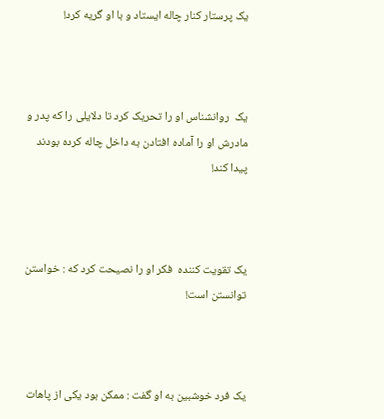یک پرستار کنار چاله ایستاد و با او گریه کرد!



یک  روانشناس او را تحریک کرد تا دلایلی را که پدر و مادرش او را آماده افتادن به داخل چاله کرده بودند پيدا کند!



یک تقویت کننده  فکر او را نصيحت کرد که : خواستن توانستن است!



یک فرد خوشبين به او گفت : ممکن بود یکی از پاهات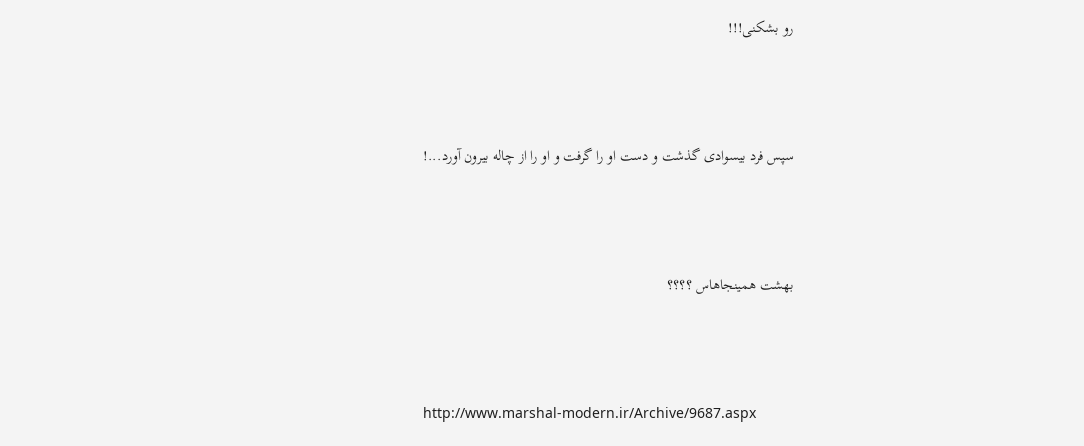رو بشکنی!!!



سپس فرد بیسوادی گذشت و دست او را گرفت و او را از چاله بيرون آورد...!



بهشت همینجاهاس ؟؟؟؟



http://www.marshal-modern.ir/Archive/9687.aspx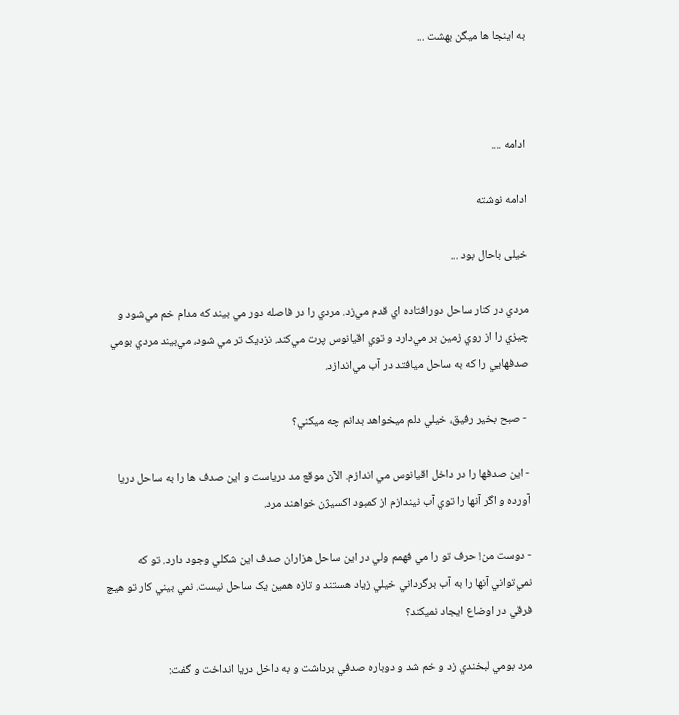به اینجا ها میگن بهشت ...



ادامه ....

ادامه نوشته

خیلی باحال بود ...

مردي در کنار ساحل دورافتاده اي قدم مي‌زد. مردي را در فاصله دور مي بيند که مدام خم مي‌شود و چيزي را از روي زمين بر مي‌دارد و توي اقيانوس پرت مي‌کند. نزديک تر مي شود، مي‌بيند مردي بومي صدفهايي را که به ساحل ميافتد در آب مي‌اندازد.

 - صبح بخير رفيق، خيلي دلم ميخواهد بدانم چه ميکني؟

- اين صدفها را در داخل اقيانوس مي اندازم. الآن موقع مد درياست و اين صدف ها را به ساحل دريا آورده و اگر آنها را توي آب نيندازم از کمبود اکسيژن خواهند مرد.

- دوست من! حرف تو را مي فهمم ولي در اين ساحل هزاران صدف اين شکلي وجود دارد. تو که نمي‌تواني آنها را به آب برگرداني خيلي زياد هستند و تازه همين يک ساحل نيست. نمي بيني کار تو هيچ فرقي در اوضاع ايجاد نميکند؟

مرد بومي لبخندي زد و خم شد و دوباره صدفي برداشت و به داخل دريا انداخت و گفت: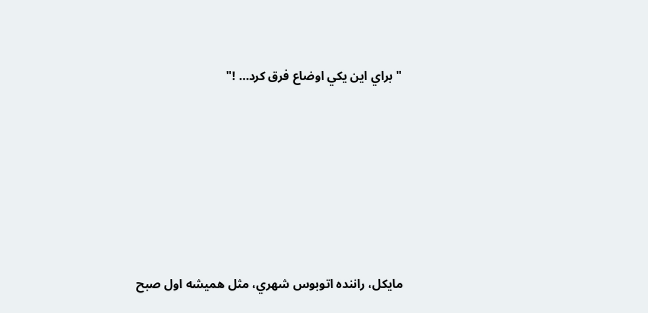"براي اين يکي اوضاع فرق کرد… !"






مايكل، راننده اتوبوس شهري، مثل هميشه اول صبح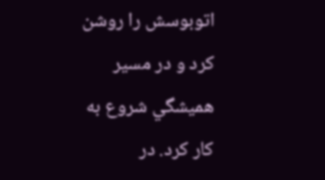اتوبوسش را روشن كرد و در مسير هميشگي شروع به كار كرد. در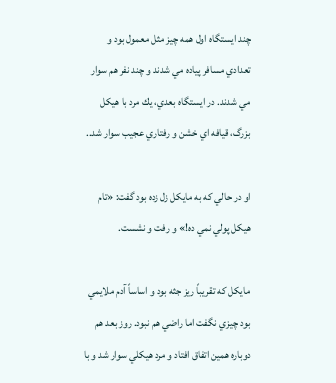چند ايستگاه اول همه چيز مثل معمول بود و تعدادي مسافر پياده مي شدند و چند نفر هم سوار مي شدند. در ايستگاه بعدي، يك مرد با هيكل بزرگ، قيافه اي خشن و رفتاري عجيب سوار شد..

او در حالي كه به مايكل زل زده بود گفت: «تام هيكل پولي نمي ده!» و رفت و نشست.

مايكل كه تقريباً ريز جثه بود و اساساً آدم ملايمي بود چيزي نگفت اما راضي هم نبود. روز بعد هم دوباره همين اتفاق افتاد و مرد هيكلي سوار شد و با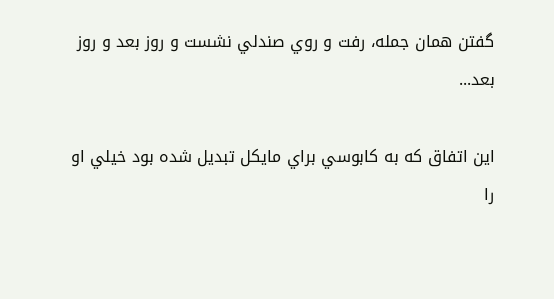گفتن همان جمله، رفت و روي صندلي نشست و روز بعد و روز بعد...

اين اتفاق كه به كابوسي براي مايكل تبديل شده بود خيلي او را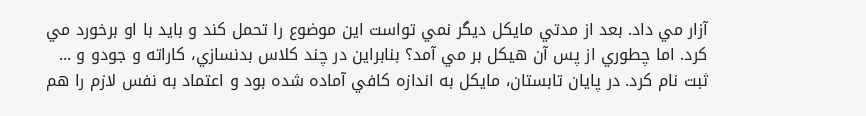آزار مي داد. بعد از مدتي مايكل ديگر نمي تواست اين موضوع را تحمل كند و بايد با او برخورد مي كرد. اما چطوري از پس آن هيكل بر مي آمد؟ بنابراين در چند كلاس بدنسازي، كاراته و جودو و ... ثبت نام كرد. در پايان تابستان، مايكل به اندازه كافي آماده شده بود و اعتماد به نفس لازم را هم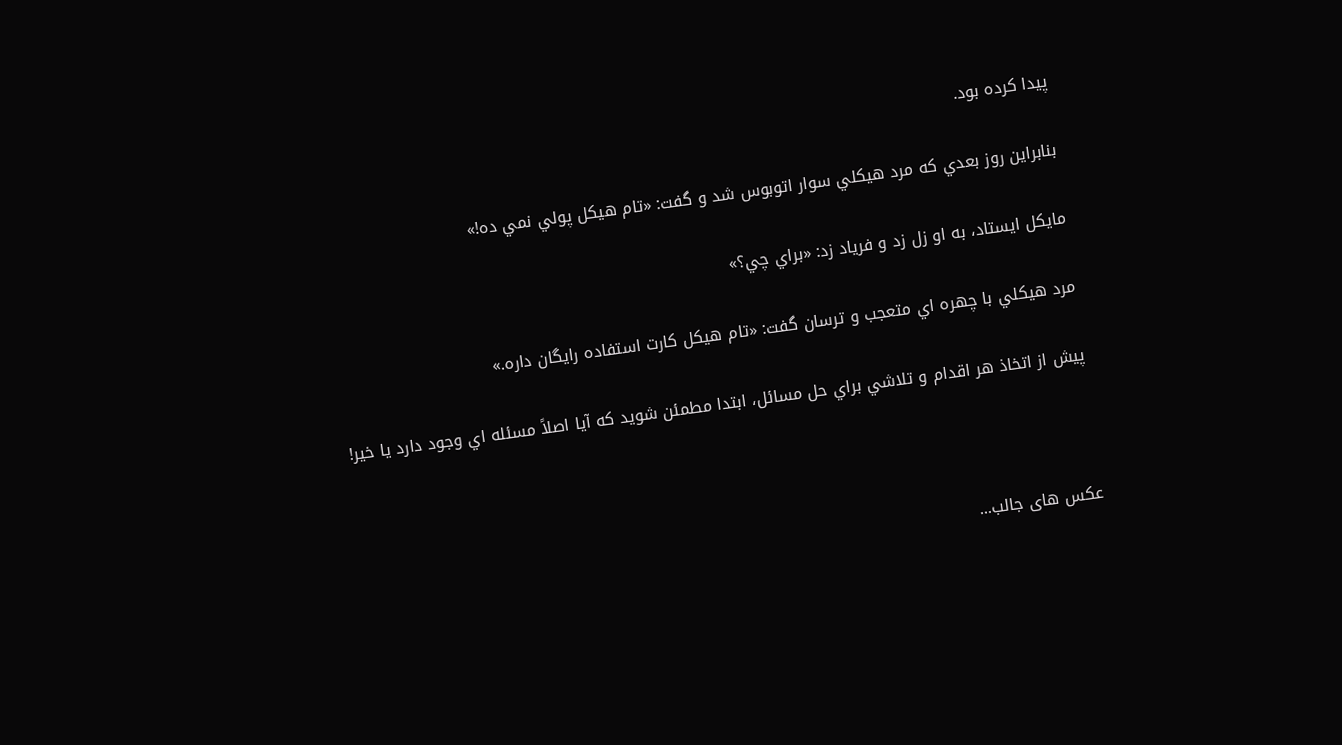پيدا كرده بود.

بنابراين روز بعدي كه مرد هيكلي سوار اتوبوس شد و گفت: «تام هيكل پولي نمي ده!»

مايكل ايستاد، به او زل زد و فرياد زد: «براي چي؟»

مرد هيكلي با چهره اي متعجب و ترسان گفت: «تام هيكل كارت استفاده رايگان داره.»

پيش از اتخاذ هر اقدام و تلاشي براي حل مسائل، ابتدا مطمئن شويد كه آيا اصلاً مسئله اي وجود دارد يا خير!



عکس های جالب...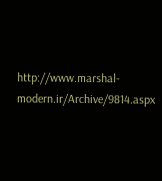http://www.marshal-modern.ir/Archive/9814.aspx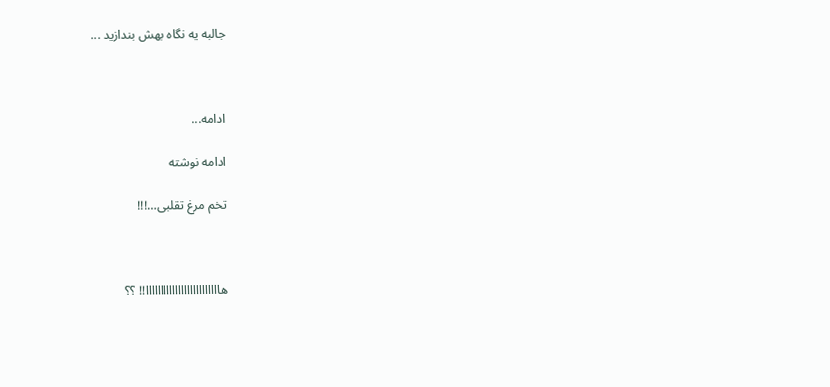جالبه یه نگاه بهش بندازید ...



ادامه...

ادامه نوشته

تخم مرغ تقلبی…!!!



هااااااااااااااااااااااااا!! ؟؟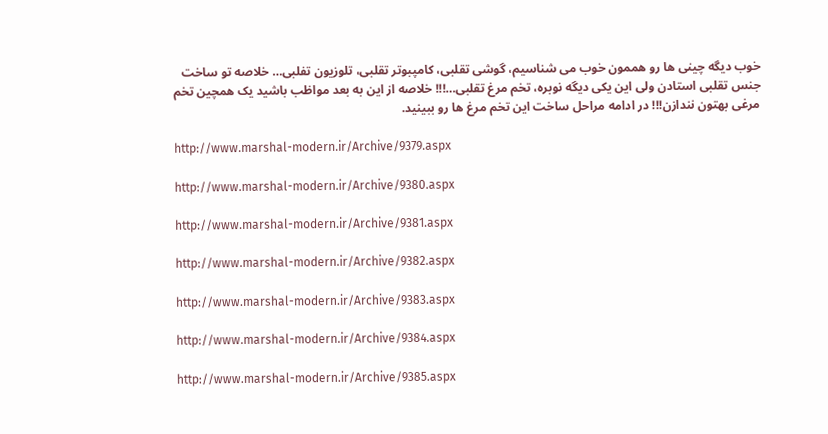خوب دیگه چینی ها رو هممون خوب می شناسیم، گوشی تقلبی، کامپبوتر تقلبی، تلوزیون تفلبی… خلاصه تو ساخت جنس تقلبی استادن ولی این یکی دیگه نوبره، تخم مرغ تقلبی…!!! خلاصه از این به بعد مواظب باشید یک همچین تخم مرغی بهتون نندازن!!! در ادامه مراحل ساخت این تخم مرغ ها رو ببینید.

http://www.marshal-modern.ir/Archive/9379.aspx

http://www.marshal-modern.ir/Archive/9380.aspx

http://www.marshal-modern.ir/Archive/9381.aspx

http://www.marshal-modern.ir/Archive/9382.aspx

http://www.marshal-modern.ir/Archive/9383.aspx

http://www.marshal-modern.ir/Archive/9384.aspx

http://www.marshal-modern.ir/Archive/9385.aspx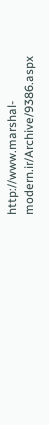http://www.marshal-modern.ir/Archive/9386.aspx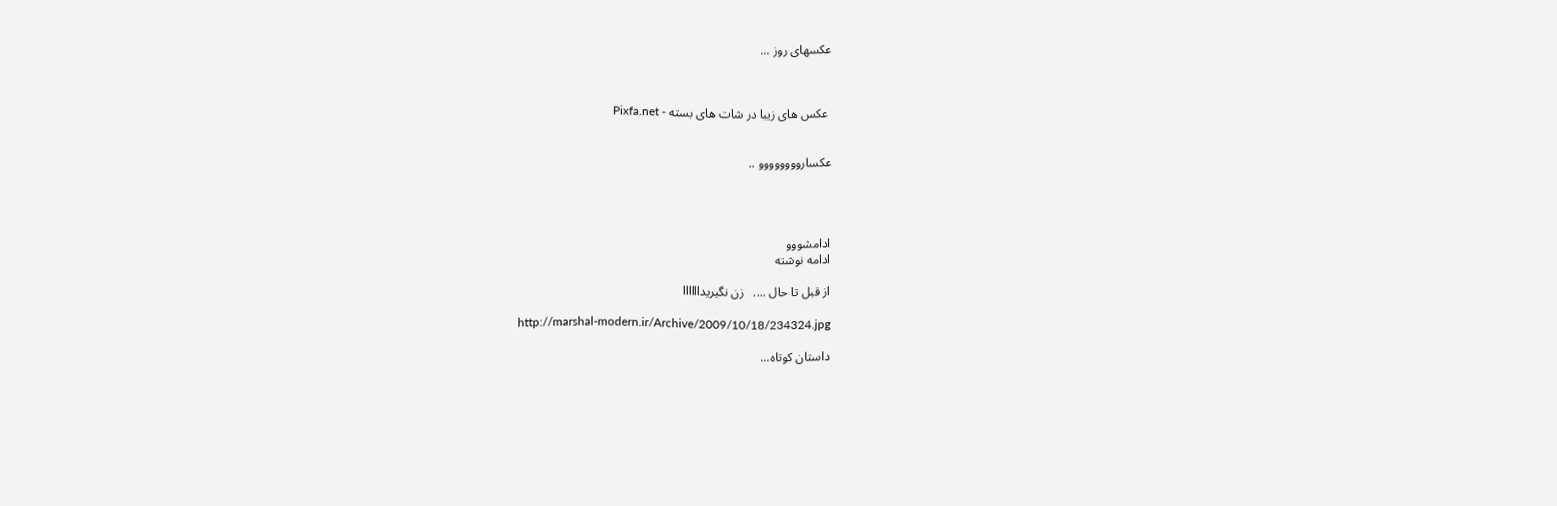عکسهای روز ...



 عکس های زیبا در شات های بسته - Pixfa.net


عکساروووووووو ..




ادامشووو
ادامه نوشته

از قبل تا حال ....   زن نگیریداااااا

http://marshal-modern.ir/Archive/2009/10/18/234324.jpg

داستان کوتاه...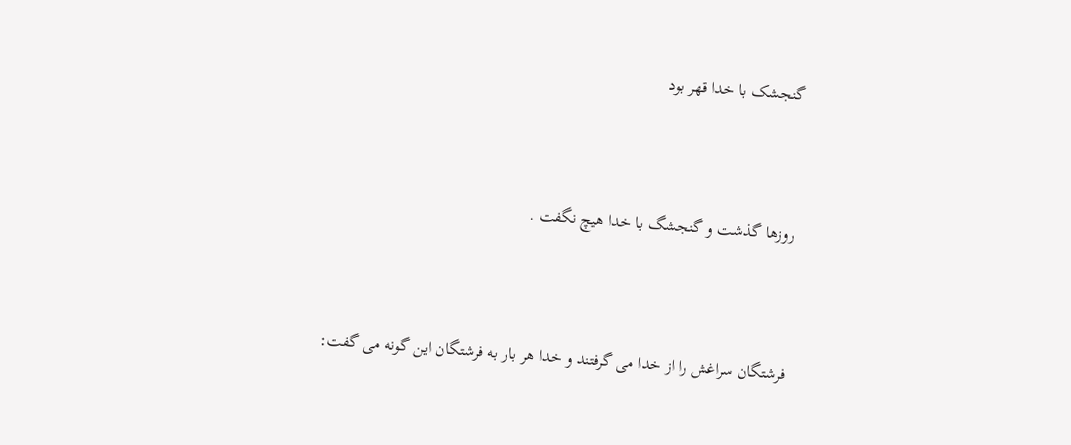گنجشک با خدا قهر بود



روزها گذشت و گنجشگ با خدا هیچ نگفت .



فرشتگان سراغش را از خدا می گرفتند و خدا هر بار به فرشتگان این گونه می گفت: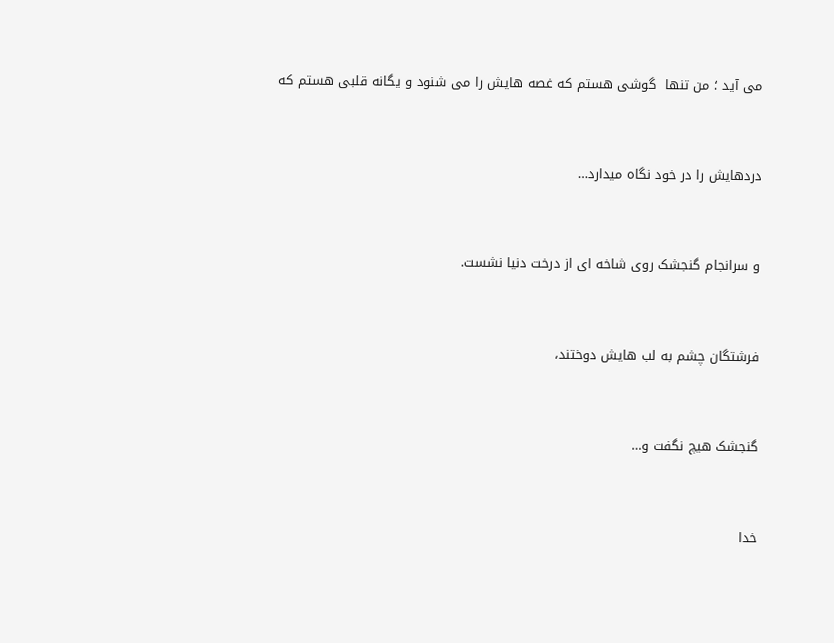می آید ؛ من تنها  گوشی هستم که غصه هایش را می شنود و یگانه قلبی هستم که



دردهایش را در خود نگاه میدارد…



و سرانجام گنجشک روی شاخه ای از درخت دنیا نشست.



فرشتگان چشم به لب هایش دوختند،



گنجشک هیچ نگفت و…



خدا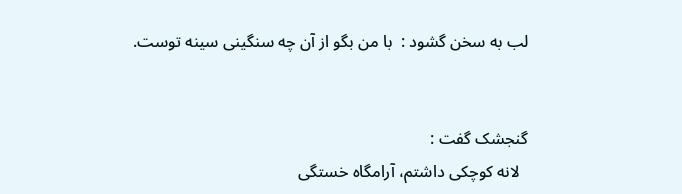لب به سخن گشود :  با من بگو از آن چه سنگینی سینه توست.


گنجشک گفت :
  لانه کوچکی داشتم، آرامگاه خستگی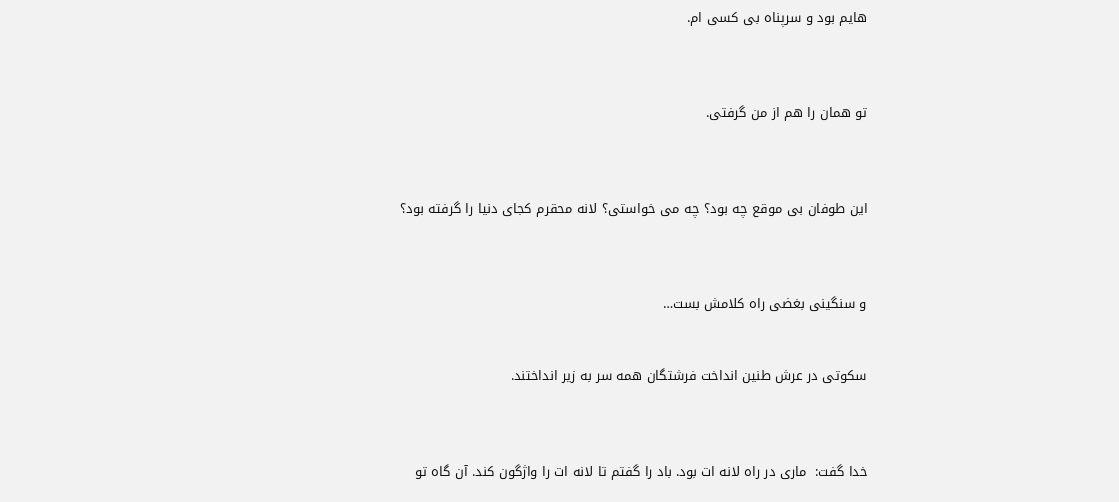هایم بود و سرپناه بی کسی ام.



تو همان را هم از من گرفتی.



این طوفان بی موقع چه بود؟ چه می خواستی؟ لانه محقرم کجای دنیا را گرفته بود؟



و سنگینی بغضی راه کلامش بست…


سکوتی در عرش طنین انداخت فرشتگان همه سر به زیر انداختند.



خدا گفت:  ماری در راه لانه ات بود. باد را گفتم تا لانه ات را واژگون کند. آن گاه تو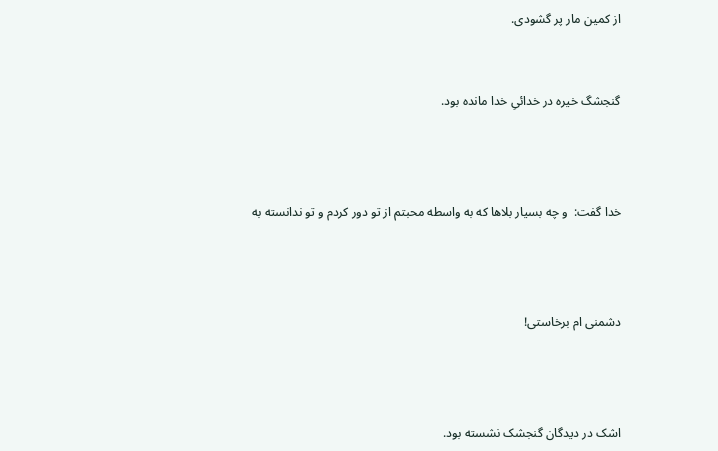از کمین مار پر گشودی.


گنجشگ خیره در خدائیِ خدا مانده بود.



خدا گفت:  و چه بسیار بلاها که به واسطه محبتم از تو دور کردم و تو ندانسته به



دشمنی ام برخاستی!



اشک در دیدگان گنجشک نشسته بود.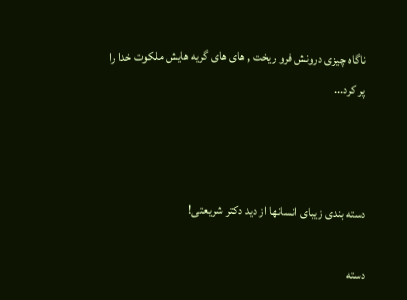ناگاه چیزی درونش فرو ریخت , های های گریه هایش ملکوت خدا را پر کرد...



دسته بندی زیبای انسانها از دید دکتر شریعتی!

دسته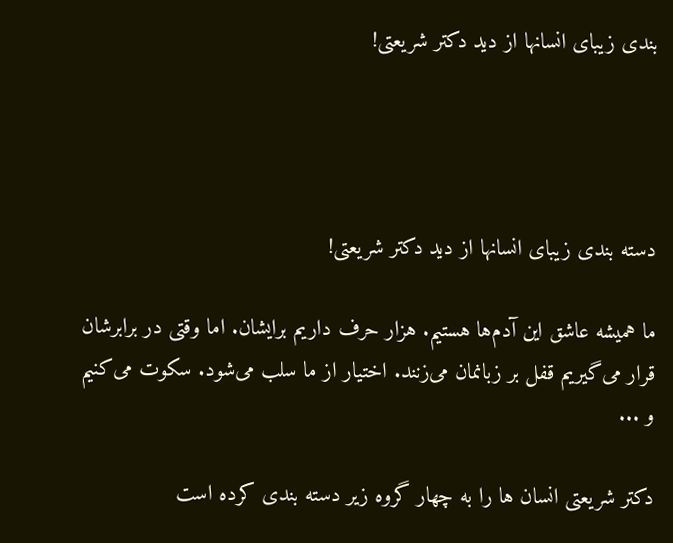بندی زیبای انسانها از دید دکتر شریعتی!




دسته بندی زیبای انسانها از دید دکتر شریعتی!

ما همیشه عاشق این آدم‌ها هستیم. هزار حرف داریم برایشان. اما وقتی در برابرشان قرار می‌گیریم قفل بر زبانمان می‌زنند. اختیار از ما سلب می‌شود. سکوت می‌کنیم و ...

دکتر شریعتی انسان ها را به چهار گروه زیر دسته بندی کرده است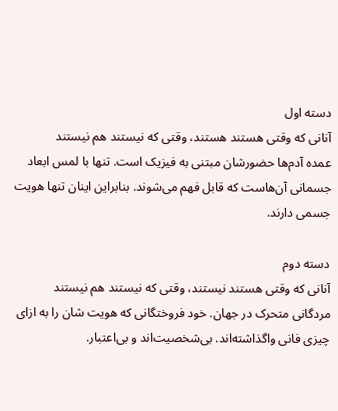دسته اول
آنانی که وقتی هستند هستند، وقتی که نیستند هم نیستند
عمده آدم‌ها حضورشان مبتنی به فیزیک است. تنها با لمس ابعاد جسمانی آن‌هاست که قابل فهم می‌شوند. بنابراین اینان تنها هویت جسمی دارند.

دسته دوم
آنانی که وقتی هستند نیستند، وقتی که نیستند هم نیستند
مردگانی متحرک در جهان. خود فروختگانی که هویت شان را به ازای چیزی فانی واگذاشته‌اند. بی‌شخصیت‌اند و بی‌اعتبار.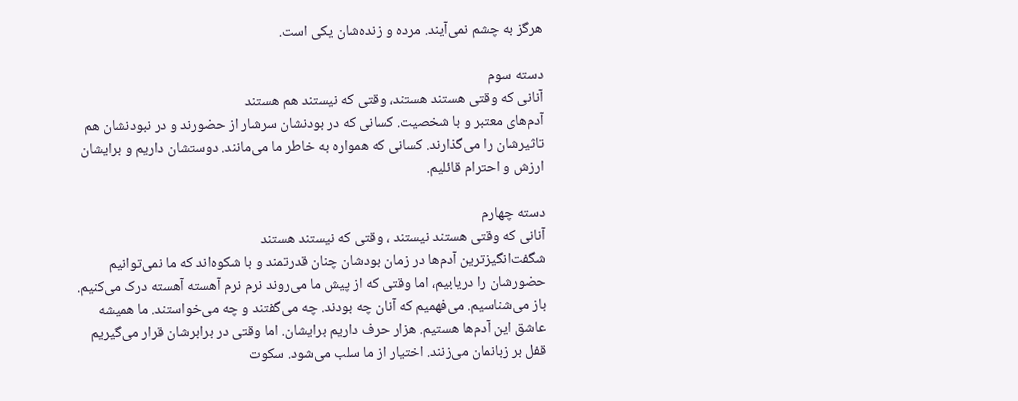هرگز به چشم نمی‌آیند. مرده و زنده‌شان یکی است.

دسته سوم
آنانی که وقتی هستند هستند، وقتی که نیستند هم هستند
آدم‌های معتبر و با شخصیت. کسانی که در بودنشان سرشار از حضورند و در نبودنشان هم تاثیرشان را می‌گذارند. کسانی که همواره به خاطر ما می‌مانند. دوستشان داریم و برایشان ارزش و احترام قائلیم.

دسته چهارم
آنانی که وقتی هستند نیستند ، وقتی که نیستند هستند
شگفت‌انگیزترین آدم‌ها در زمان بودشان چنان قدرتمند و با شکوه‌اند که ما نمی‌توانیم حضورشان را دریابیم، اما وقتی که از پیش ما می‌روند نرم نرم آهسته آهسته درک می‌کنیم. باز می‌شناسیم. می‌فهمیم که آنان چه بودند. چه می‌گفتند و چه می‌خواستند. ما همیشه عاشق این آدم‌ها هستیم. هزار حرف داریم برایشان. اما وقتی در برابرشان قرار می‌گیریم قفل بر زبانمان می‌زنند. اختیار از ما سلب می‌شود. سکوت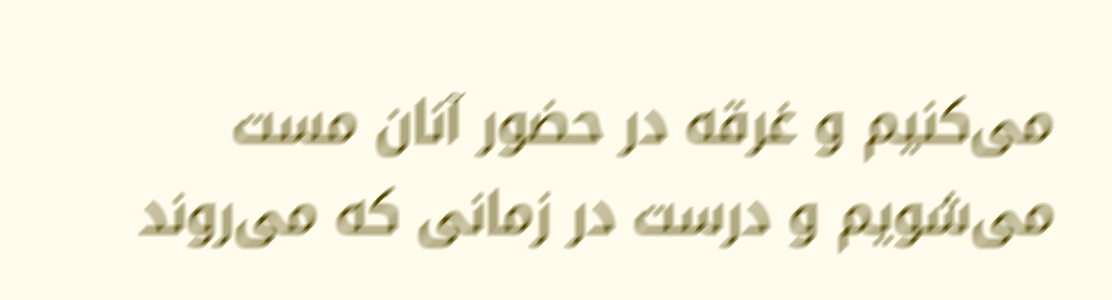می‌کنیم و غرقه در حضور آنان مست می‌شویم و درست در زمانی که می‌روند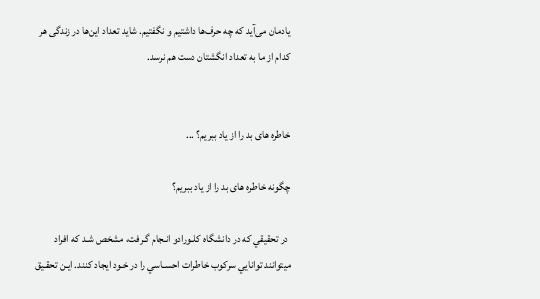یادمان می‌آید که چه حرف‌ها داشتیم و نگفتیم. شاید تعداد این‌ها در زندگی هر کدام از ما به تعداد انگشتان دست هم نرسد.


خاطره های بد را از یاد ببریم؟ ...

چگونه خاطره های بد را از یاد ببریم؟

 در تحقيقي که در دانشگاه کلـورادو انـجام گـرفت، مشخص شـد که افراد ميتوانند توانايي سرکوب خاطرات احسـاسي را در خـود ايجاد کنند. ايـن تحقـيق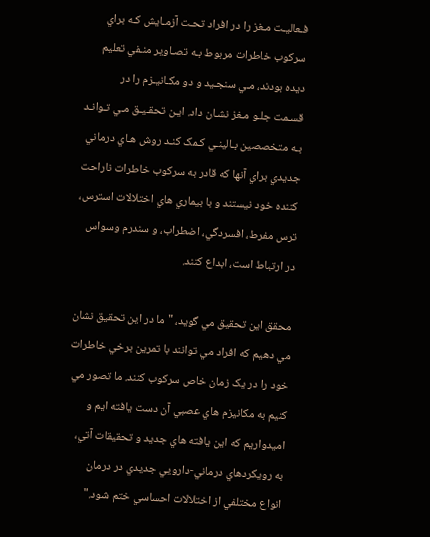فـعاليـت مـغز را در افراد تحـت آزمـايش کـه براي سرکوب خاطرات مربوط بـه تصـاوير منـفي تعليم ديده بودند، مـي سنجـيد و دو مکـانيـزم را در
قسـمت جلـو مـغز نشـان داد. ايـن تحقـيـق مـي تـوانـد بـه متخصصين بـالينـي کـمک کنـد روش هـاي درماني جديدي براي آنها که قادر به سرکوب خاطرات ناراحت کننده خود نيستند و با بيماري هاي اختلالات استرس، ترس مفرط، افسردگي، اضطراب، و سندرم وسواس در ارتباط است، ابداع کنند.

محقق اين تحقيق مي گويد، "ما در اين تحقيق نشان مي دهيم که افراد مي توانند با تمرين برخي خاطرات خود را در يک زمان خاص سرکوب کنند. ما تصور مي کنيم به مکانيزم هاي عصبي آن دست يافته ايم و اميدواريم که اين يافته هاي جديد و تحقيقات آتي، به رويکردهاي درماني-دارويي جديدي در درمان انواع مختلفي از اختلالات احساسي ختم شود."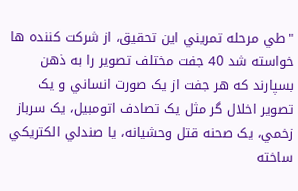"طي مرحله تمريني اين تحقيق، از شرکت کننده ها خواسته شد 40 جفت مختلف تصوير را به ذهن بسپارند که هر جفت از يک صورت انساني و يک تصوير اخلال گر مثل يک تصادف اتومبيل، يک سرباز زخمي، يک صحنه قتل وحشيانه، يا صندلي الکتريکي ساخته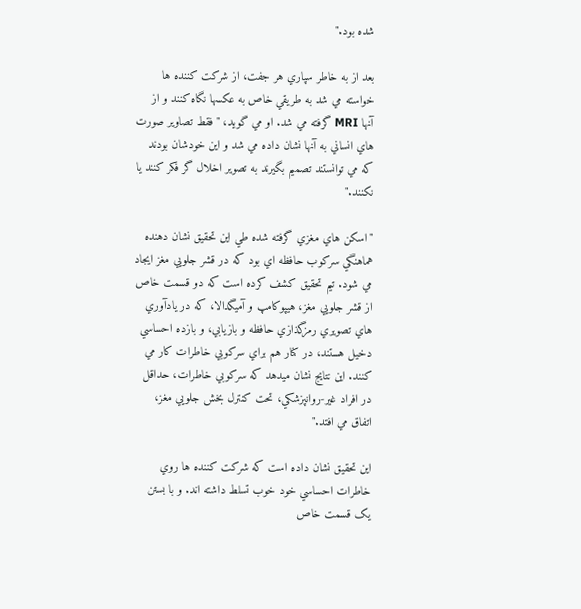شده بود."

بعد از به خاطر سپاري هر جفت، از شرکت کننده ها خواسته مي شد به طريقي خاص به عکسها نگاه کنند و از آنها MRI گرفته مي شد. او مي گويد، "فقط تصاوير صورت هاي انساني به آنها نشان داده مي شد و اين خودشان بودند که مي توانستند تصميم بگيرند به تصوير اخلال گر فکر کنند يا نکنند."

"اسکن هاي مغزي گرفته شده طي اين تحقيق نشان دهنده هماهنگي سرکوب حافظه اي بود که در قشر جلويي مغز ايجاد مي شود. تيم تحقيق کشف کرده است که دو قسمت خاص از قشر جلويي مغز، هيپوکامپ و آميگدالا، که در يادآوري هاي تصويري رمزگذازي حافظه و بازيابي، و بازده احساسي دخيل هستند، در کنار هم براي سرکوبي خاطرات کار مي کنند. اين نتايج نشان ميدهد که سرکوبي خاطرات، حداقل در افراد غير-روانپزشکي، تحت کنترل بخش جلويي مغز، اتفاق مي افتد."

اين تحقيق نشان داده است که شرکت کننده ها روي خاطرات احساسي خود خوب تسلط داشته اند. و با بستن يک قسمت خاص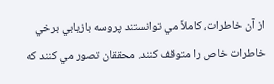از آن خاطرات، کاملاً مي توانستند پروسه بازيابي برخي خاطرات خاص را متوقف کنند. محققان تصور مي کنند که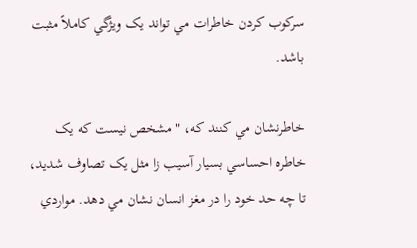سرکوب کردن خاطرات مي تواند يک ويژگي کاملاً مثبت باشد.

خاطرنشان مي کنند که، "مشخص نيست که يک خاطره احساسي بسيار آسيب زا مثل يک تصاوف شديد، تا چه حد خود را در مغز انسان نشان مي دهد. مواردي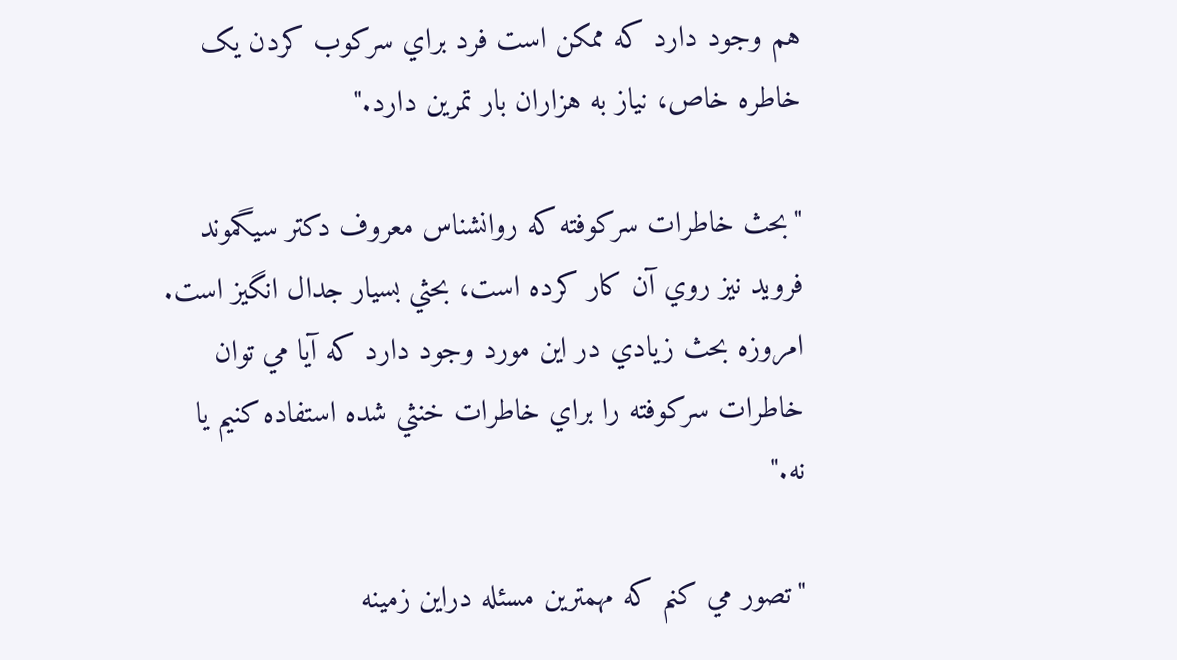هم وجود دارد که ممکن است فرد براي سرکوب کردن يک خاطره خاص، نياز به هزاران بار تمرين دارد."

"بحث خاطرات سرکوفته که روانشناس معروف دکتر سيگموند فرويد نيز روي آن کار کرده است، بحثي بسيار جدال انگيز است. امروزه بحث زيادي در اين مورد وجود دارد که آيا مي توان خاطرات سرکوفته را براي خاطرات خنثي شده استفاده کنيم يا نه."

"تصور مي کنم که مهمترين مسئله دراين زمينه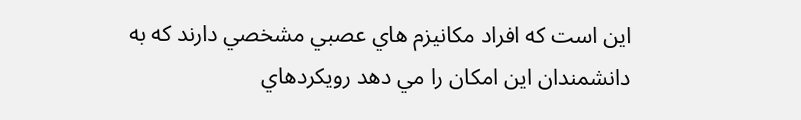اين است که افراد مکانيزم هاي عصبي مشخصي دارند که به دانشمندان اين امکان را مي دهد رويکردهاي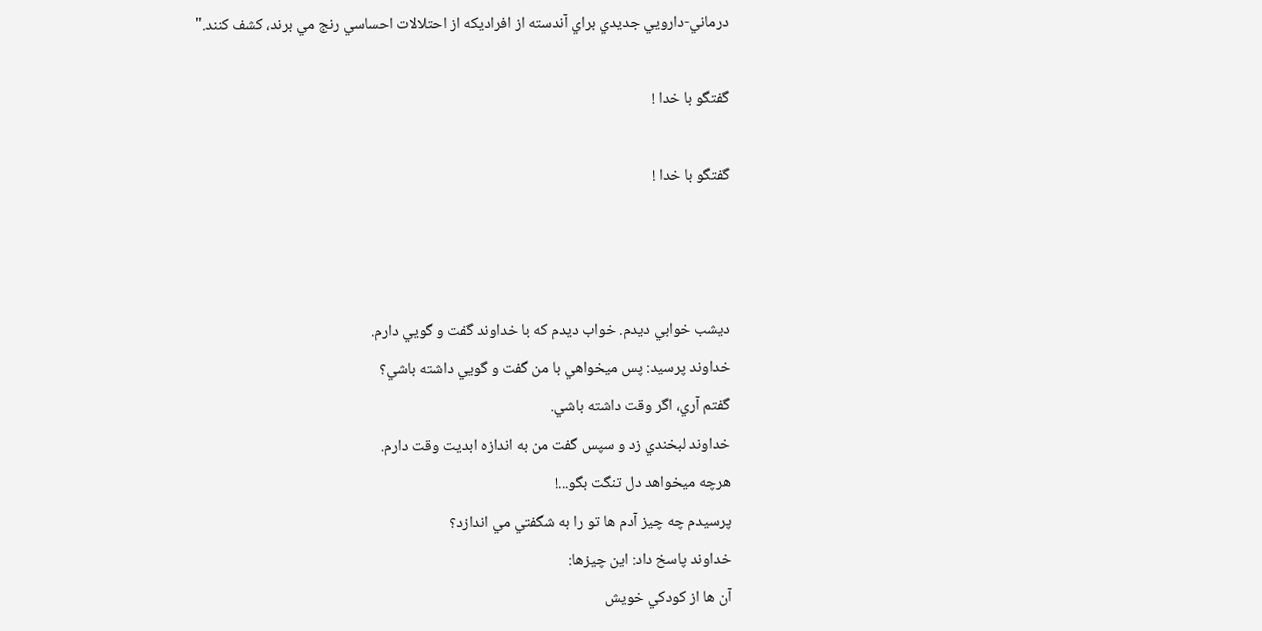درماني-دارويي جديدي براي آندسته از افراديکه از احتلالات احساسي رنج مي برند، کشف کنند."

گفتگو با خدا !

گفتگو با خدا !



ديشب خوابي ديدم. خواب ديدم كه با خداوند گفت و گويي دارم.
خداوند پرسيد: پس ميخواهي با من گفت و گويي داشته باشي؟
گفتم آري، اگر وقت داشته باشي.
خداوند لبخندي زد و سپس گفت من به اندازه ابديت وقت دارم.
هرچه ميخواهد دل تنگت بگو...!
پرسيدم چه چيز آدم ها تو را به شگفتي مي اندازد؟
خداوند پاسخ داد: اين چيزها:
آن ها از كودكي خويش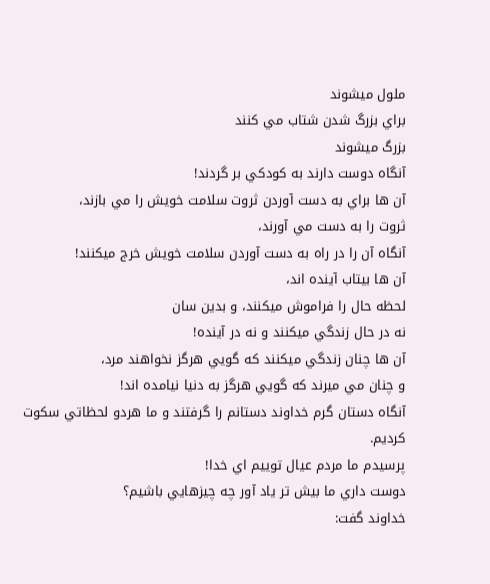ملول ميشوند
براي بزرگ شدن شتاب مي كنند
بزرگ ميشوند
آنگاه دوست دارند به كودكي بر گردند!
آن ها براي به دست آوردن ثروت سلامت خويش را مي بازند،
ثروت را به دست مي آورند،
آنگاه آن را در راه به دست آوردن سلامت خويش خرج ميكنند!
آن ها بيتاب آينده اند،
لحظه حال را فراموش ميكنند، و بدين سان
نه در حال زندگي ميكنند و نه در آينده!
آن ها چنان زندگي ميكنند كه گويي هرگز نخواهند مرد،
و چنان مي ميرند كه گويي هرگز به دنيا نيامده اند!
آنگاه دستان گرم خداوند دستانم را گرفتند و ما هردو لحظاتي سكوت كرديم.
پرسيدم ما مردم عيال توييم اي خدا!
دوست داري ما بيش تر ياد آور چه چيزهايي باشيم؟
خداوند گفت: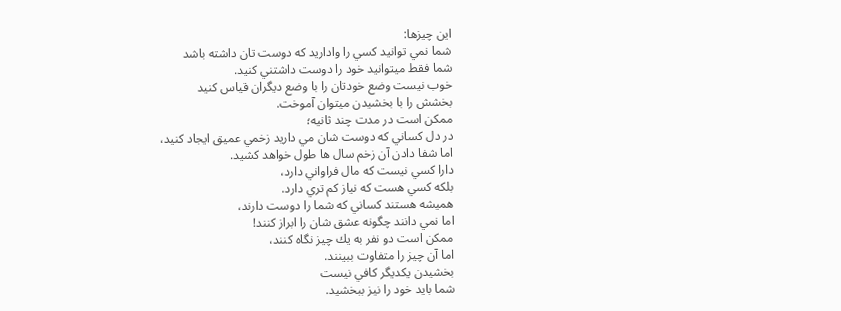اين چيزها:
شما نمي توانيد كسي را واداريد كه دوست تان داشته باشد
شما فقط ميتوانيد خود را دوست داشتني كنيد.
خوب نيست وضع خودتان را با وضع ديگران قياس كنيد
بخشش را با بخشيدن ميتوان آموخت.
ممكن است در مدت چند ثانيه؛
در دل كساني كه دوست شان مي داريد زخمي عميق ايجاد كنيد،
اما شفا دادن آن زخم سال ها طول خواهد كشيد.
دارا كسي نيست كه مال فراواني دارد،
بلكه كسي هست كه نياز كم تري دارد.
هميشه هستند كساني كه شما را دوست دارند،
اما نمي دانند چگونه عشق شان را ابراز كنند!
ممكن است دو نفر به يك چيز نگاه كنند،
اما آن چيز را متفاوت ببينند.
بخشيدن يكديگر كافي نيست
شما بايد خود را نيز ببخشيد.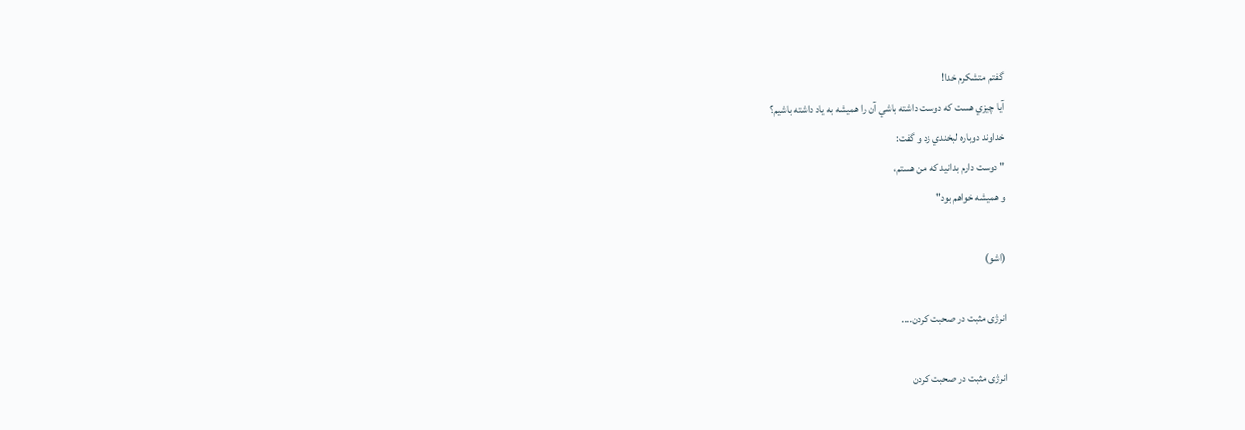گفتم متشكرم خدا!
آيا چيزي هست كه دوست داشته باشي آن را هميشه به ياد داشته باشيم؟
خداوند دوباره لبخندي زد و گفت:
" دوست دارم بدانيد كه من هستم،
و هميشه خواهم بود"

(اشو)

انرژی مثبت در صحبت کردن....

انرژی مثبت در صحبت کردن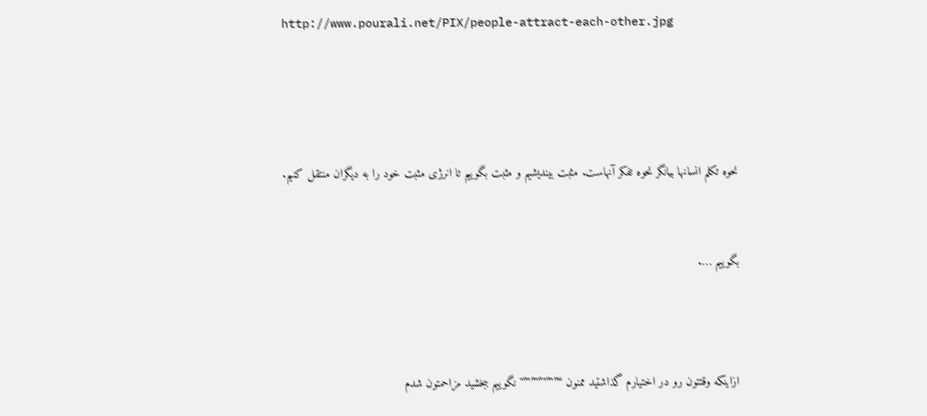http://www.pourali.net/PIX/people-attract-each-other.jpg




نحوه تکلم انسانها بیانگر نحوه تفکر آنهاست. مثبت بیندیشیم و مثبت بگوییم تا انرژی مثبت خود را به دیگران منتقل کنیم.


بگوییم ….



ازاینکه وقتتون رو در اختیارم گذاشتید ممنون “”"”"”"”"”" نگوییم ببخشید مزاحمتون شدم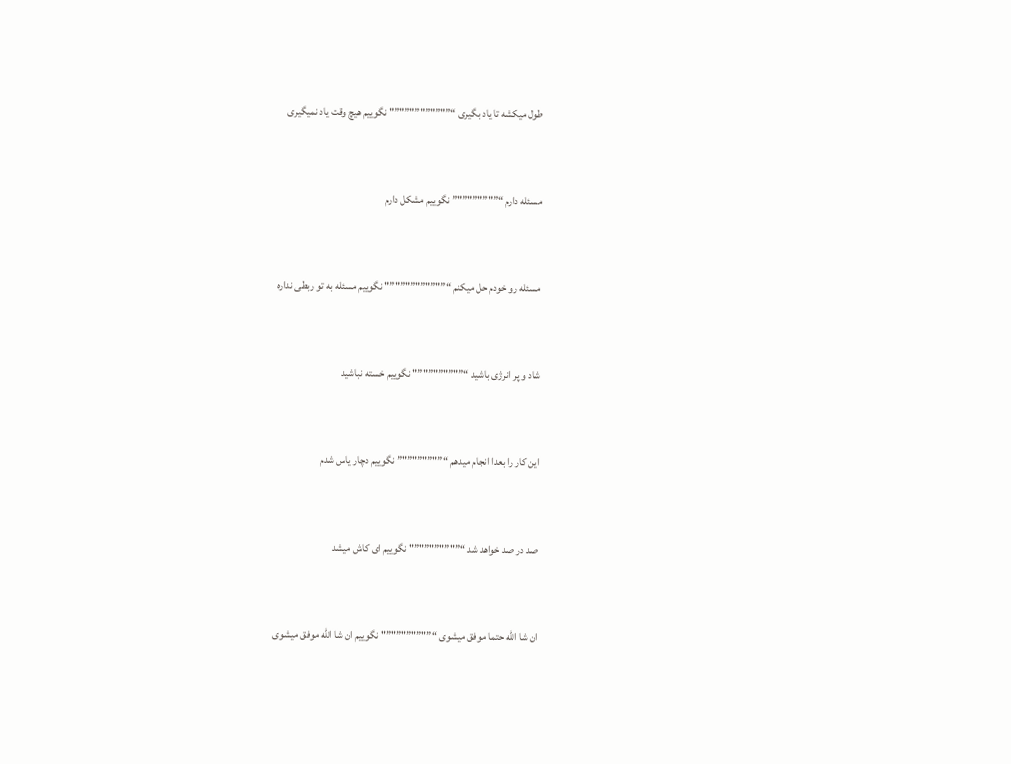طول میکشه تا یاد بگیری “”"”"”"”"”"”" نگوییم هیچ وقت یاد نمیگیری



مسئله دارم “”"”"”"”"” نگوییم مشکل دارم



مسئله رو خودم حل میکنم “”"”"”"”"”"”" نگوییم مسئله به تو ربطی نداره



شاد و پر انرژی باشید “”"”"”"”"”" نگوییم خسته نباشید



این کار را بعدا انجام میدهم “”"”"”"”"” نگوییم دچار یاس شدم



صد در صد خواهد شد “”"”"”"”"”" نگوییم ای کاش میشد



ان شا الله حتما موفق میشوی “”"”"”"”"”" نگوییم ان شا الله موفق میشوی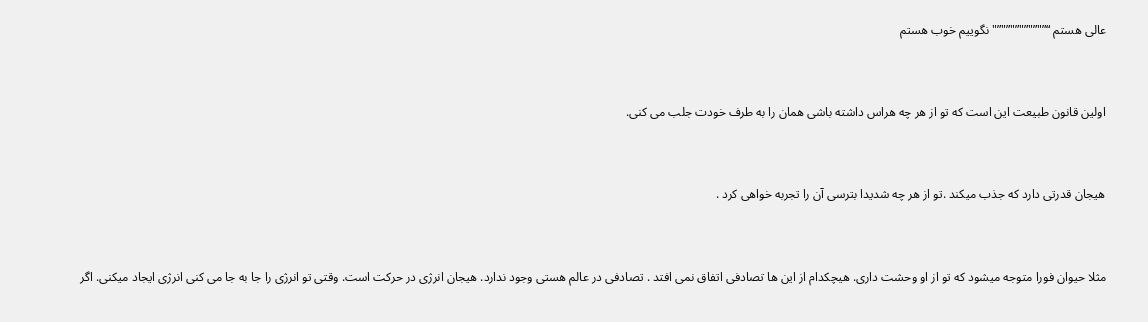عالی هستم “”"”"”"”"”"”" نگوییم خوب هستم



اولین قانون طبیعت این است كه تو از هر چه هراس داشته باشی همان را به طرف خودت جلب می كنی.



هیجان قدرتی دارد كه جذب میكند .تو از هر چه شدیدا بترسی آن را تجربه خواهی كرد .



مثلا حیوان فورا متوجه میشود كه تو از او وحشت داری. هیچكدام از این ها تصادفی اتفاق نمی افتد . تصادفی در عالم هستی وجود ندارد. هیجان انرژی در حركت است. وقتی تو انرژی را جا به جا می كنی انرژی ایجاد میكنی. اگر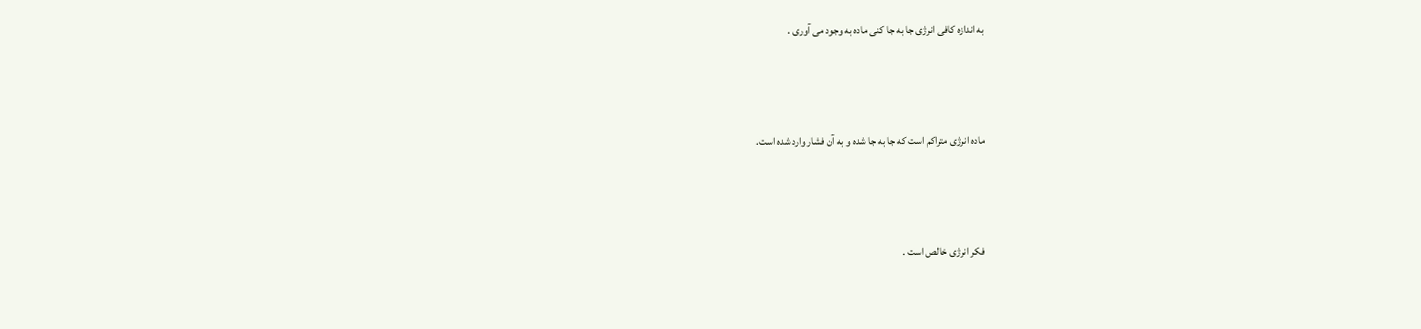به اندازه كافی انرژی جا به جا كنی ماده به وجود می آوری .



ماده انرژی متراكم است كه جا به جا شده و به آن فشار وارد شده است.



فكر انرژی خالص است .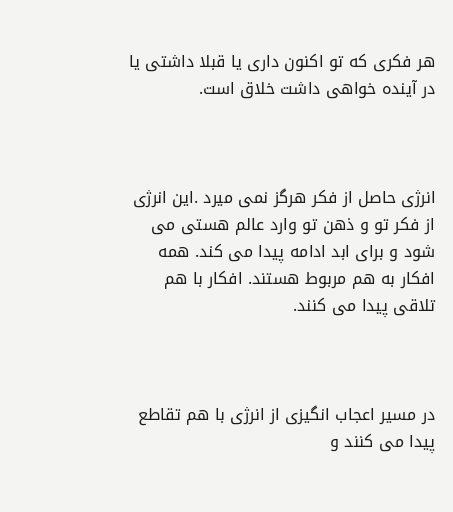هر فكری كه تو اكنون داری یا قبلا داشتی یا در آینده خواهی داشت خلاق است.



انرژی حاصل از فكر هرگز نمی میرد .این انرژی از فكر تو و ذهن تو وارد عالم هستی می شود و برای ابد ادامه پیدا می كند. همه افكار به هم مربوط هستند. افكار با هم تلاقی پیدا می كنند.



در مسیر اعجاب انگیزی از انرژی با هم تقاطع پیدا می كنند و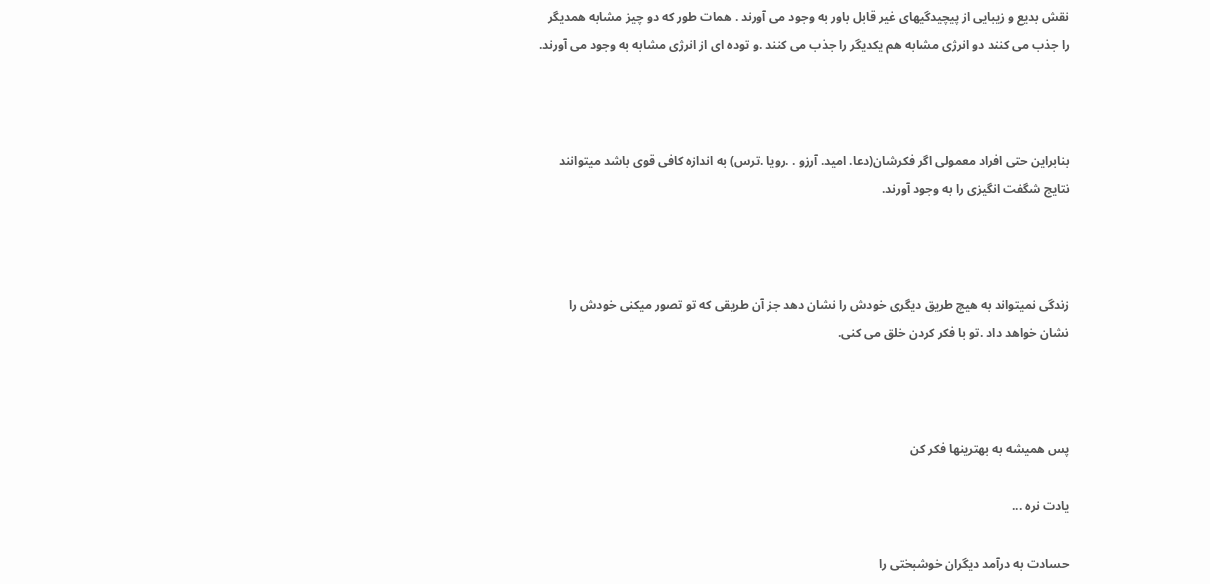نقش بدیع و زیبایی از پیچیدگیهای غیر قابل باور به وجود می آورند . همات طور كه دو چیز مشابه همدیگر را جذب می كنند دو انرژی مشابه هم یكدیگر را جذب می كنند .و توده ای از انرژی مشابه به وجود می آورند.



بنابراین حتی افراد معمولی اگر فكرشان(دعا. امید. آرزو . .رویا .ترس) به اندازه كافی قوی باشد میتوانند نتایج شگفت انگیزی را به وجود آورند.



زندگی نمیتواند به هیچ طریق دیگری خودش را نشان دهد جز آن طریقی كه تو تصور میكنی خودش را نشان خواهد داد .تو با فكر كردن خلق می كنی.



پس همیشه به بهترینها فكر كن

یادت نره ...

حسادت به درآمد دیگران خوشبختی را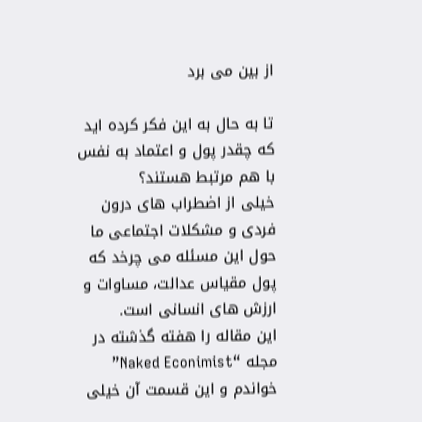از بین می برد

تا به حال به این فکر کرده اید که چقدر پول و اعتماد به نفس با هم مرتبط هستند؟
خیلی از اضطراب های درون فردی و مشکلات اجتماعی ما حول این مسئله می چرخد که پول مقیاس عدالت، مساوات و ارزش های انسانی است.
این مقاله را هفته گذشته در مجله “Naked Econimist” خواندم و این قسمت آن خیلی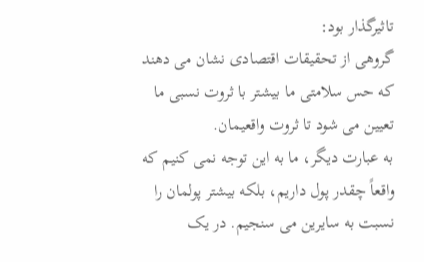تاثیرگذار بود:
گروهی از تحقیقات اقتصادی نشان می دهند که حس سلامتی ما بیشتر با ثروت نسبی ما تعیین می شود تا ثروت واقعیمان.
به عبارت دیگر، ما به این توجه نمی کنیم که واقعاً چقدر پول داریم، بلکه بیشتر پولمان را نسبت به سایرین می سنجیم. در یک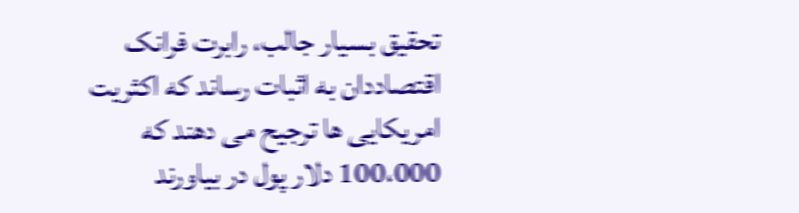تحقیق بسیار جالب، رابرت فرانک اقتصاددان به اثبات رساند که اکثریت امریکایی ها ترجیح می دهند که 100،000 دلار پول در بیاورند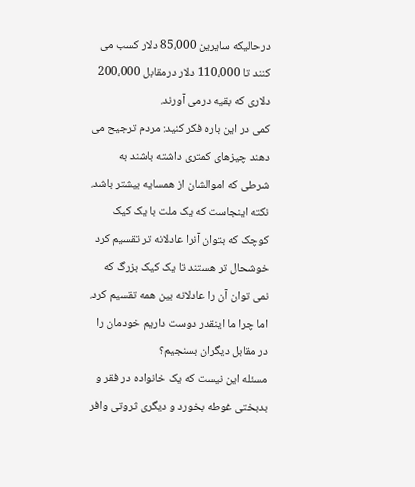درحالیکه سایرین 85،000 دلار کسب می کنند تا 110،000 دلار درمقابل 200،000 دلاری که بقیه درمی آورند.
کمی در این باره فکر کنید: مردم ترجیح می دهند چیزهای کمتری داشته باشند به شرطی که اموالشان از همسایه بیشتر باشد.
نکته اینجاست که یک ملت با یک کیک کوچک که بتوان آنرا عادلانه تر تقسیم کرد خوشحال تر هستند تا یک کیک بزرگ که نمی توان آن را عادلانه بین همه تقسیم کرد.
اما چرا ما اینقدر دوست داریم خودمان را در مقابل دیگران بسنجیم؟
مسئله این نیست که یک خانواده در فقر و بدبختی غوطه بخورد و دیگری ثروتی وافر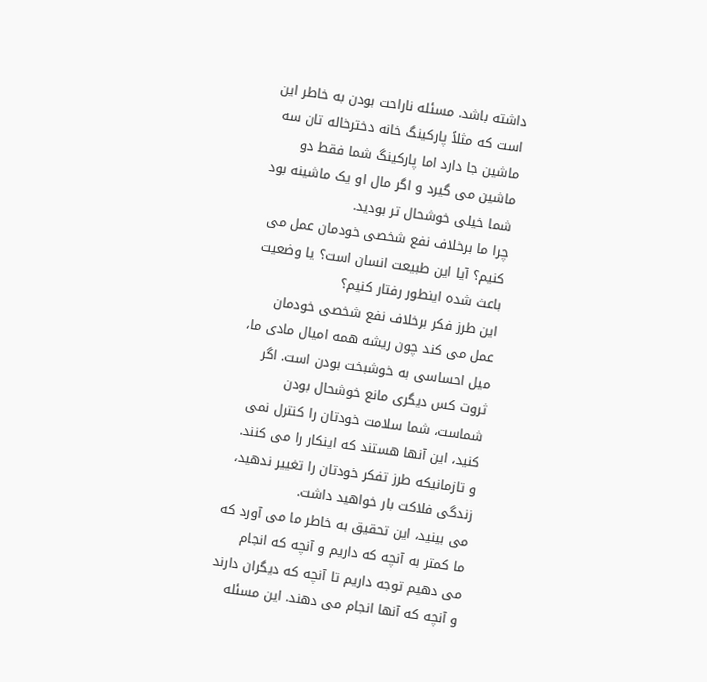داشته باشد. مسئله ناراحت بودن به خاطر این است که مثلاً پارکینگ خانه دخترخاله تان سه ماشین جا دارد اما پارکینگ شما فقط دو ماشین می گیرد و اگر مال او یک ماشینه بود شما خیلی خوشحال تر بودید.
چرا ما برخلاف نفع شخصی خودمان عمل می کنیم؟ آیا این طبیعت انسان است؟ یا وضعیت باعث شده اینطور رفتار کنیم؟
این طرز فکر برخلاف نفع شخصی خودمان عمل می کند چون ریشه همه امیال مادی ما، میل احساسی به خوشبخت بودن است. اگر ثروت کس دیگری مانع خوشحال بودن شماست، شما سلامت خودتان را کنترل نمی کنید، این آنها هستند که اینکار را می کنند. و تازمانیکه طرز تفکر خودتان را تغییر ندهید، زندگی فلاکت بار خواهید داشت.
می بینید، این تحقیق به خاطر ما می آورد که ما کمتر به آنچه که داریم و آنچه که انجام می دهیم توجه داریم تا آنچه که دیگران دارند و آنچه که آنها انجام می دهند. این مسئله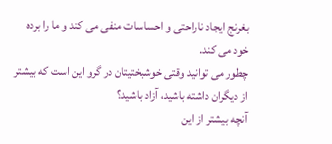بغرنج ایجاد ناراحتی و احساسات منفی می کند و ما را برده خود می کند.
چطور می توانید وقتی خوشبختیتان در گرو این است که بیشتر از دیگران داشته باشید، آزاد باشید؟
آنچه بیشتر از این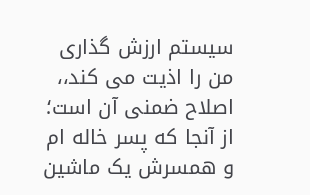سیستم ارزش گذاری من را اذیت می کند،، اصلاح ضمنی آن است؛ از آنجا که پسر خاله ام و همسرش یک ماشین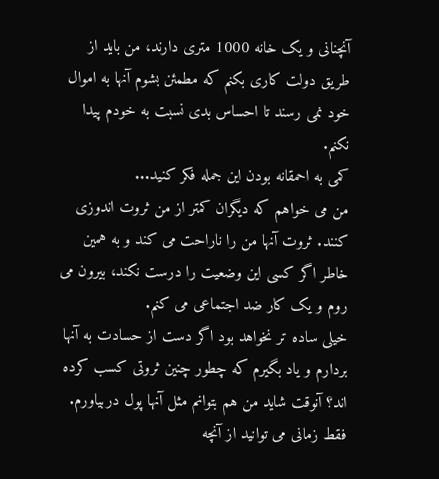آنچنانی و یک خانه 1000 متری دارند، من باید از طریق دولت کاری بکنم که مطمئن بشوم آنها به اموال خود نمی رسند تا احساس بدی نسبت به خودم پیدا نکنم.
کمی به احمقانه بودن این جمله فکر کنید...
من می خواهم که دیگران کمتر از من ثروت اندوزی کنند. ثروت آنها من را ناراحت می کند و به همین خاطر اگر کسی این وضعیت را درست نکند، بیرون می روم و یک کار ضد اجتماعی می کنم.
خیلی ساده تر نخواهد بود اگر دست از حسادت به آنها بردارم و یاد بگیرم که چطور چنین ثروتی کسب کرده اند؟ آنوقت شاید من هم بتوانم مثل آنها پول دربیاورم.
فقط زمانی می توانید از آنچه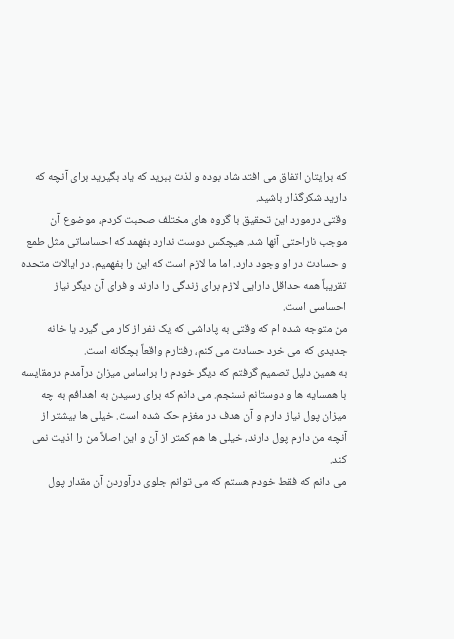که برایتان اتفاق می افتد شاد بوده و لذت ببرید که یاد بگیرید برای آنچه که دارید شکرگذار باشید.
وقتی درمورد این تحقیق با گروه های مختلف صحبت کردم، موضوع آن موجب ناراحتی آنها شد. هیچکس دوست ندارد بفهمد که احساساتی مثل طمع و حسادت در او وجود دارد. اما ما لازم است که این را بفهمیم. در ایالات متحده تقریباً همه حداقل دارایی لازم برای زندگی را دارند و فرای آن دیگر نیاز احساسی است.
من متوجه شده ام که وقتی به پاداشی که یک نفر از کار می گیرد یا خانه جدیدی که می خرد حسادت می کنم، رفتارم واقعاً بچگانه است.
به همین دلیل تصمیم گرفتم که دیگر خودم را براساس میزان درآمدم درمقایسه با همسایه ها و دوستانم نسنجم. می دانم که برای رسیدن به اهدافم به چه میزان پول نیاز دارم و آن هدف در مغزم حک شده است. خیلی ها بیشتر از آنچه من دارم پول دارند، خیلی ها هم کمتر از آن و این اصلاً من را اذیت نمی کند.
می دانم که فقط خودم هستم که می توانم جلوی درآوردن آن مقدار پول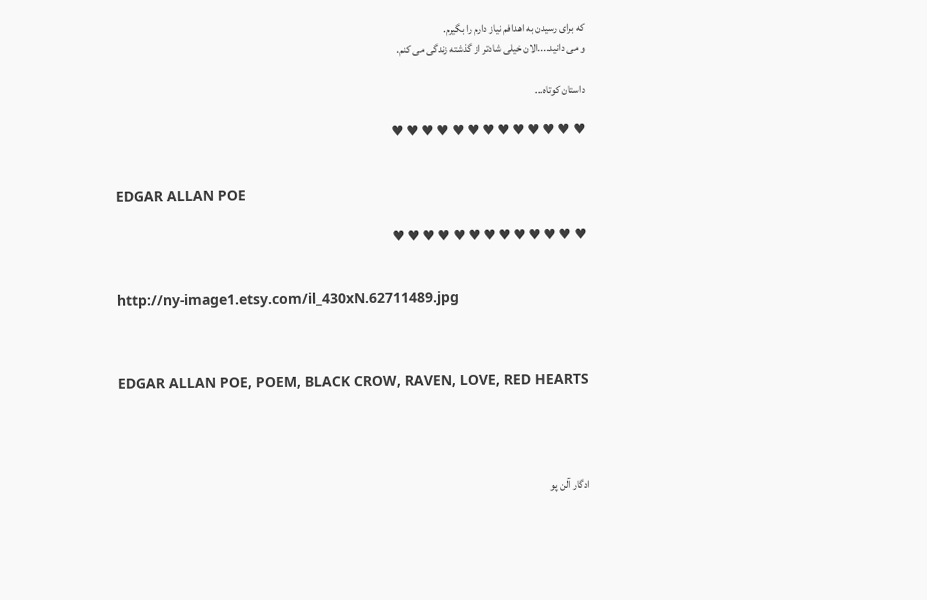که برای رسیدن به اهدافم نیاز دارم را بگیرم.
و می دانید....الان خیلی شادتر از گذشته زندگی می کنم.

داستان کوتاه...

♥ ♥ ♥ ♥ ♥ ♥ ♥ ♥ ♥ ♥ ♥ ♥ ♥


EDGAR ALLAN POE

♥ ♥ ♥ ♥ ♥ ♥ ♥ ♥ ♥ ♥ ♥ ♥ ♥


http://ny-image1.etsy.com/il_430xN.62711489.jpg



EDGAR ALLAN POE, POEM, BLACK CROW, RAVEN, LOVE, RED HEARTS




ادگار آلن پو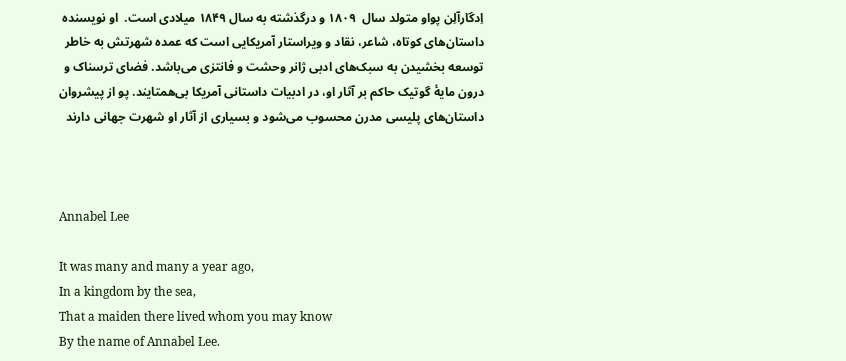اِدگارآلِن پواو متولد سال  ۱۸۰۹ و درگذشته به سال ۱۸۴۹ میلادی است.  او نویسنده داستان‌های کوتاه، شاعر، نقاد و ویراستار آمریکایی است که عمده شهرتش به خاطر توسعه ‌بخشیدن به سبک‌های ادبی ژانر وحشت و فانتزی می‌باشد. فضای ترسناک و درون‌ مایهٔ گوتیک حاکم بر آثار او، در ادبیات داستانی آمریکا بی‌همتایند. پو از پیشروان داستان‌های پلیسی مدرن محسوب می‌شود و بسیاری از آثار او شهرت جهانی دارند



Annabel Lee

It was many and many a year ago,
In a kingdom by the sea,
That a maiden there lived whom you may know
By the name of Annabel Lee.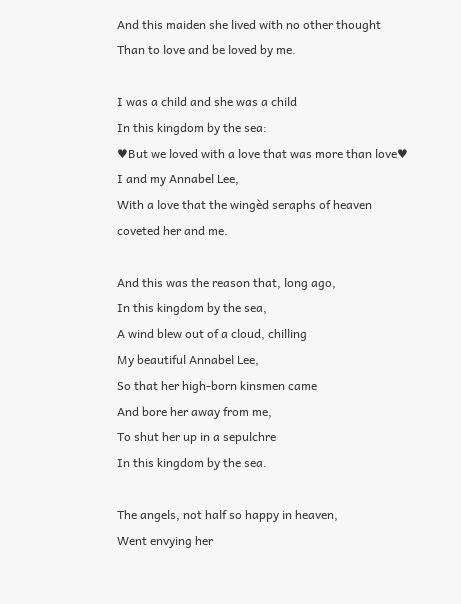And this maiden she lived with no other thought
Than to love and be loved by me.

I was a child and she was a child
In this kingdom by the sea:
♥But we loved with a love that was more than love♥
I and my Annabel Lee,
With a love that the wingèd seraphs of heaven
coveted her and me.

And this was the reason that, long ago,
In this kingdom by the sea,
A wind blew out of a cloud, chilling
My beautiful Annabel Lee,
So that her high-born kinsmen came
And bore her away from me,
To shut her up in a sepulchre
In this kingdom by the sea.

The angels, not half so happy in heaven,
Went envying her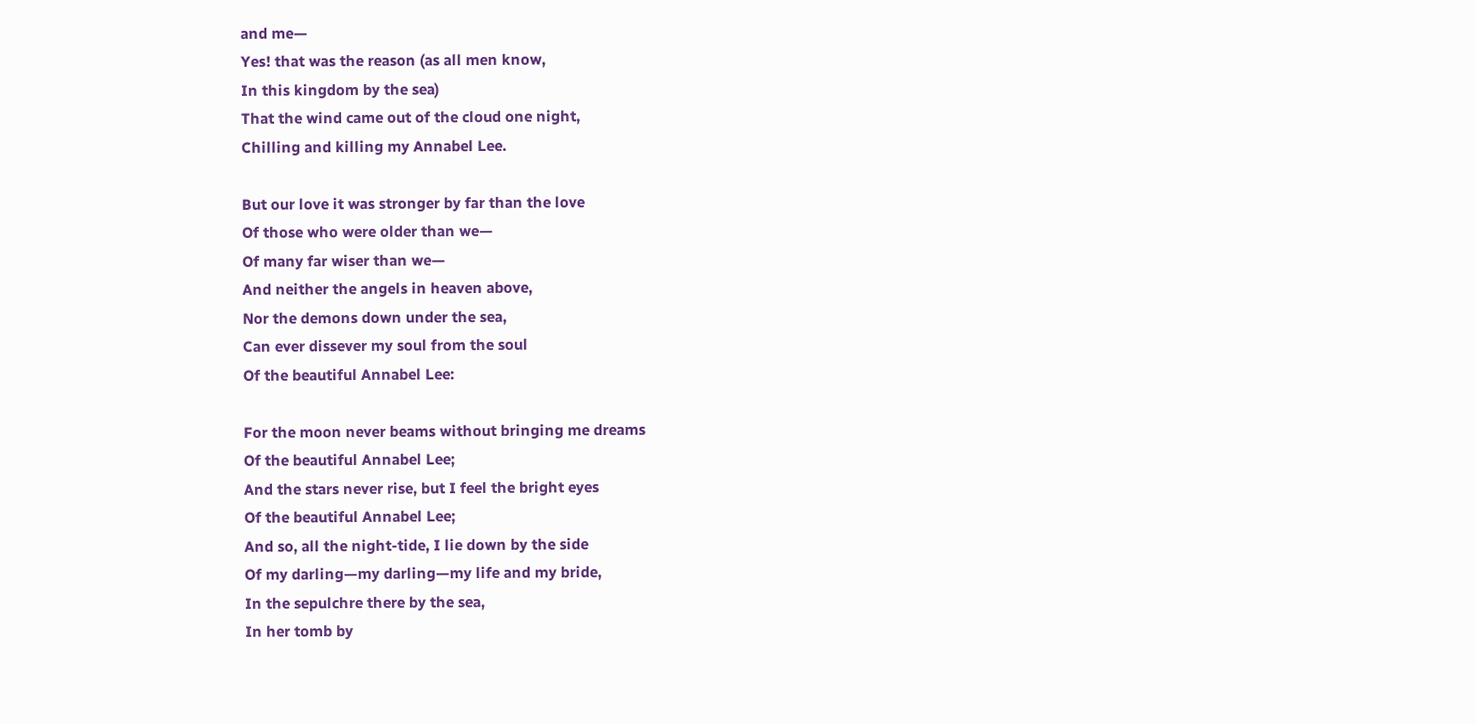and me—
Yes! that was the reason (as all men know,
In this kingdom by the sea)
That the wind came out of the cloud one night,
Chilling and killing my Annabel Lee.

But our love it was stronger by far than the love
Of those who were older than we—
Of many far wiser than we—
And neither the angels in heaven above,
Nor the demons down under the sea,
Can ever dissever my soul from the soul
Of the beautiful Annabel Lee:

For the moon never beams without bringing me dreams
Of the beautiful Annabel Lee;
And the stars never rise, but I feel the bright eyes
Of the beautiful Annabel Lee;
And so, all the night-tide, I lie down by the side
Of my darling—my darling—my life and my bride,
In the sepulchre there by the sea,
In her tomb by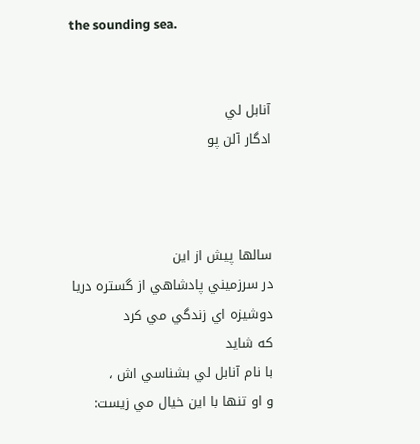the sounding sea.


آنابل لي
ادگار آلن پو



سالها پيش از اين
در سرزميني پادشاهي از گستره دريا
دوشيزه اي زندگي مي كرد
كه شايد
با نام آنابل لي بشناسي اش ،
و او تنها با اين خيال مي زيست: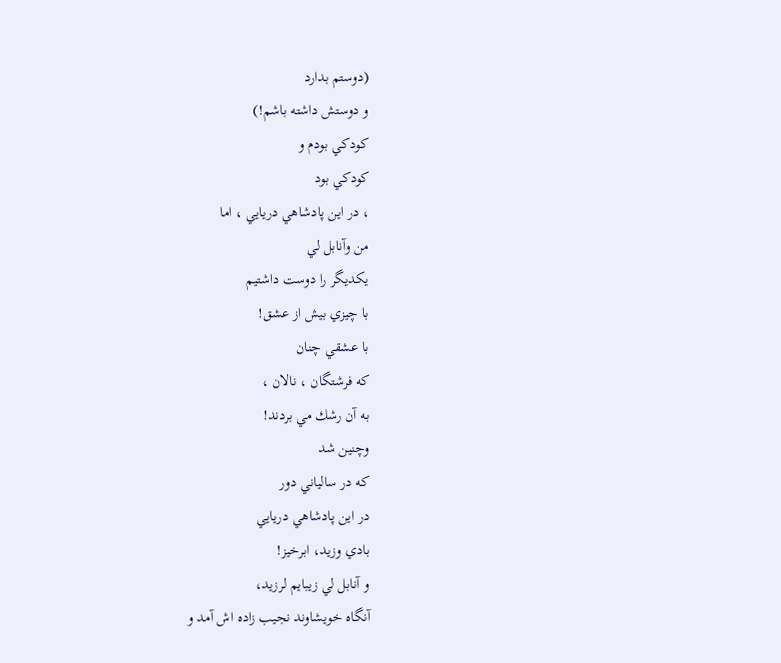(دوستم بدارد
و دوستش داشته باشم!)
كودكي بودم و
كودكي بود
، در اين پادشاهي دريايي ، اما
من وآنابل لي
يكديگر را دوست داشتيم
با چيزي بيش از عشق!
با عشقي چنان
كه فرشتگان ، نالان ،
به آن رشك مي بردند!
وچنين شد
كه در سالياني دور
در اين پادشاهي دريايي
بادي وزيد، ابرخيز!
و آنابل لي زيبايم لرزيد،
آنگاه خويشاوند نجيب زاده اش آمد و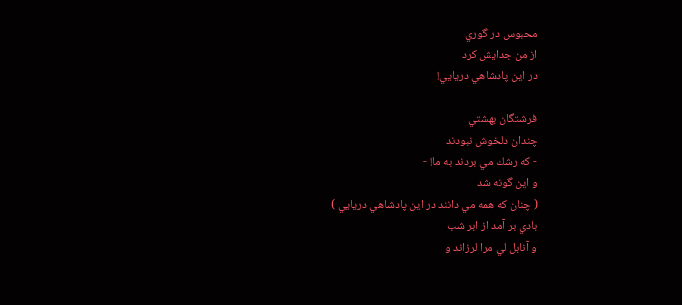محبوس در گوري
از من جدايش كرد
در اين پادشاهي دريايي!

فرشتگان بهشتي
چندان دلخوش نبودند
- كه رشك مي بردند به ما! -
و اين گونه شد
( چنان كه همه مي دانند در اين پادشاهي دريايي )
بادي بر آمد از ابر شب
و آنابل لي مرا لرزاند و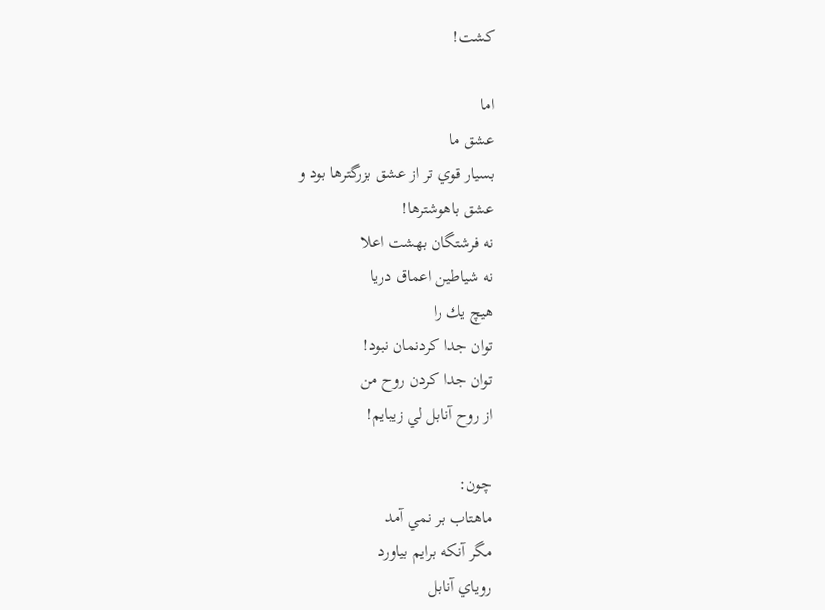كشت!

اما
عشق ما
بسيار قوي تر از عشق بزرگترها بود و
عشق باهوشترها!
نه فرشتگان بهشت اعلا
نه شياطين اعماق دريا
هيچ يك را
توان جدا كردنمان نبود!
توان جدا كردن روح من
از روح آنابل لي زيبايم!

چون:
ماهتاب بر نمي آمد
مگر آنكه برايم بياورد
روياي آنابل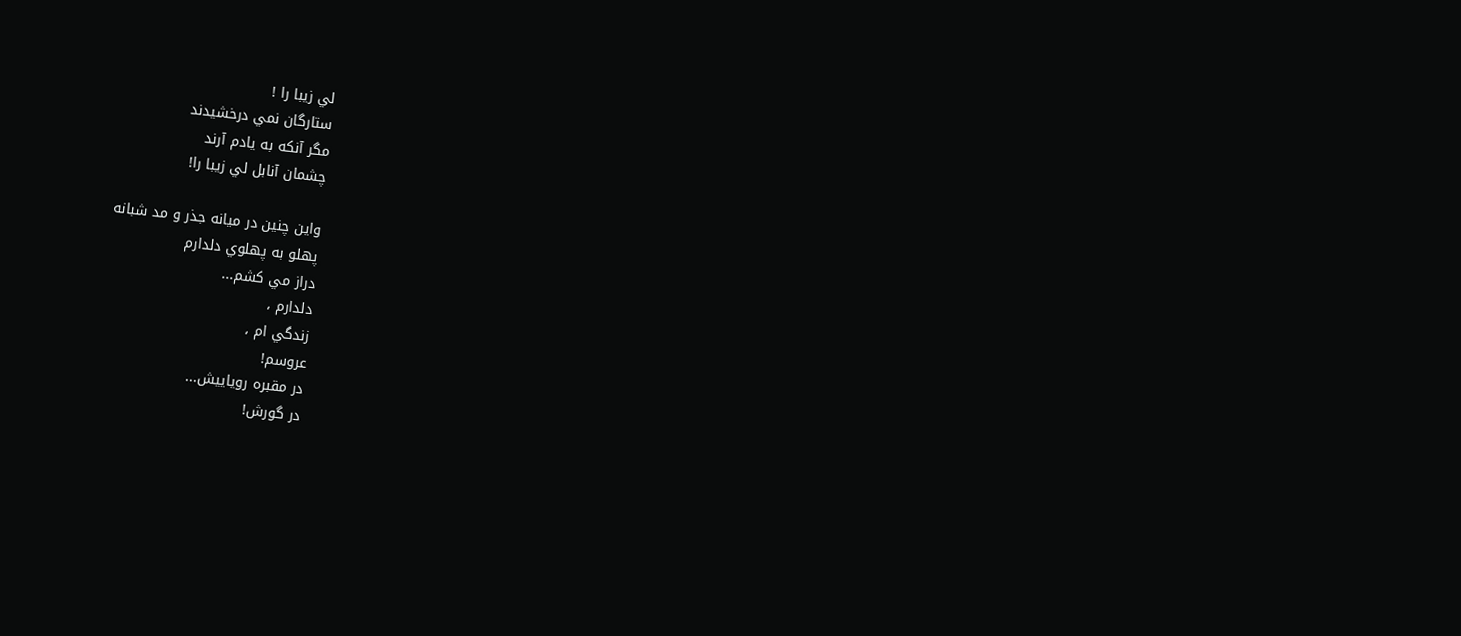لي زيبا را !
ستارگان نمي درخشيدند
مگر آنكه به يادم آرند
چشمان آنابل لي زيبا را!

واين چنين در ميانه جذر و مد شبانه
پهلو به پهلوي دلدارم
دراز مي كشم...
دلدارم ،
زندگي ام ،
عروسم!
در مقبره روياييش...
در گورش!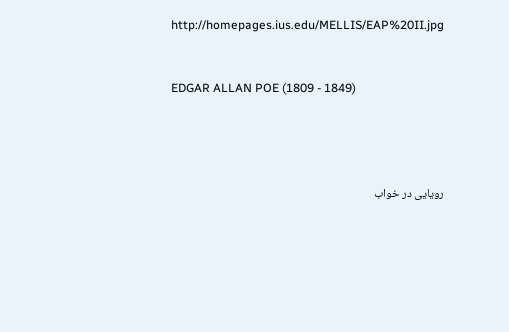http://homepages.ius.edu/MELLIS/EAP%20II.jpg


EDGAR ALLAN POE (1809 - 1849)




رویایی در خواب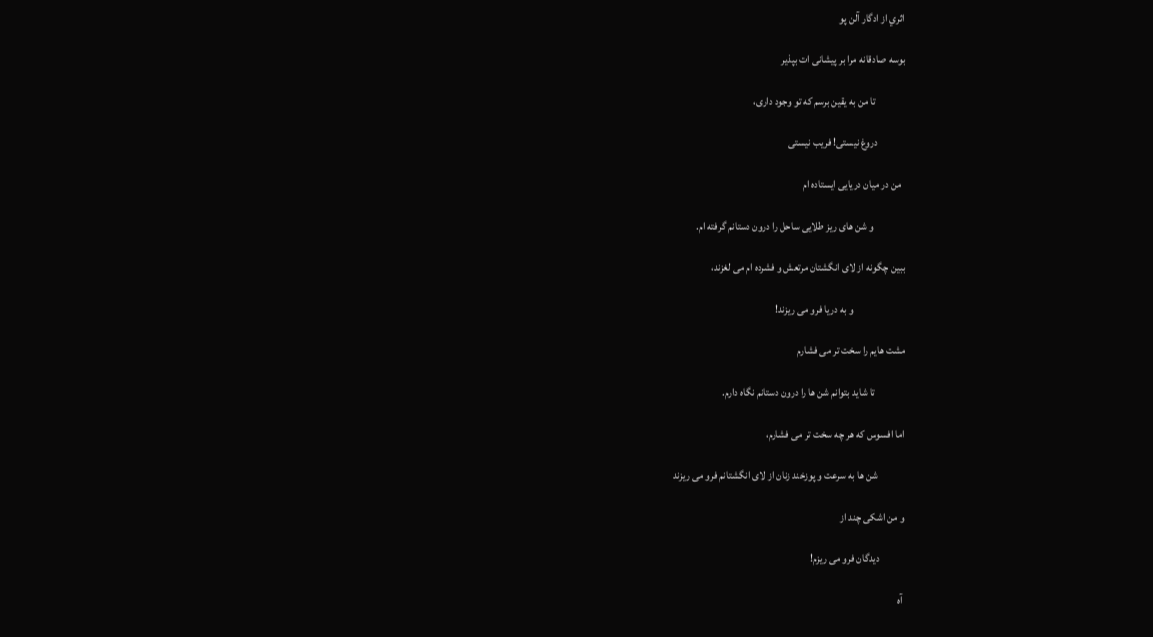اثري از ادگار آلن پو

بوسه صادقانه مرا بر پیشانی ات بپذیر

              تا من به یقین برسم كه تو وجود داری،

             دروغ نیستی! فریب نیستی

  من در میان دریایی ایستاده ام

               و شن های ریز طلایی ساحل را درون دستانم گرفته ام.

ببین چگونه از لای انگشتان مرتعش و فشرده ام می لغزند،

                        و به دریا فرو می ریزند!

مشت هایم را سخت تر می فشارم

              تا شاید بتوانم شن ها را درون دستانم نگاه دارم.

اما افسوس كه هر چه سخت تر می فشارم،

             شن ها به سرعت و پوزخند زنان از لای انگشتانم فرو می ریزند

و من اشكی چند از

            دیدگان فرو می ریزم!

 آه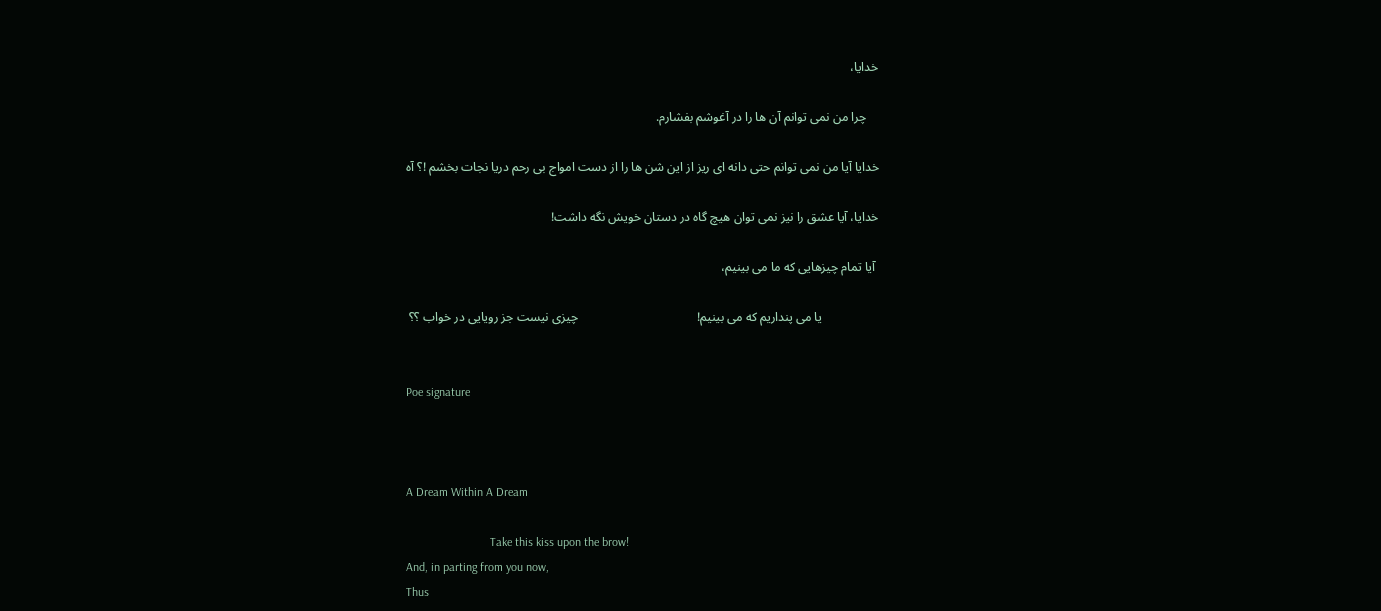خدایا،

    چرا من نمی توانم آن ها را در آغوشم بفشارم.

خدایا آیا من نمی توانم حتی دانه ای ریز از این شن ها را از دست امواج بی رحم دریا نجات بخشم !؟ آه

خدایا، آیا عشق را نیز نمی توان هیچ گاه در دستان خویش نگه داشت!

 آیا تمام چیزهایی كه ما می بینیم،

                  یا می پنداریم كه می بینیم!                                      چیزی نیست جز رویایی در خواب ؟؟


Poe signature



A Dream Within A Dream

                            Take this kiss upon the brow!
And, in parting from you now,
Thus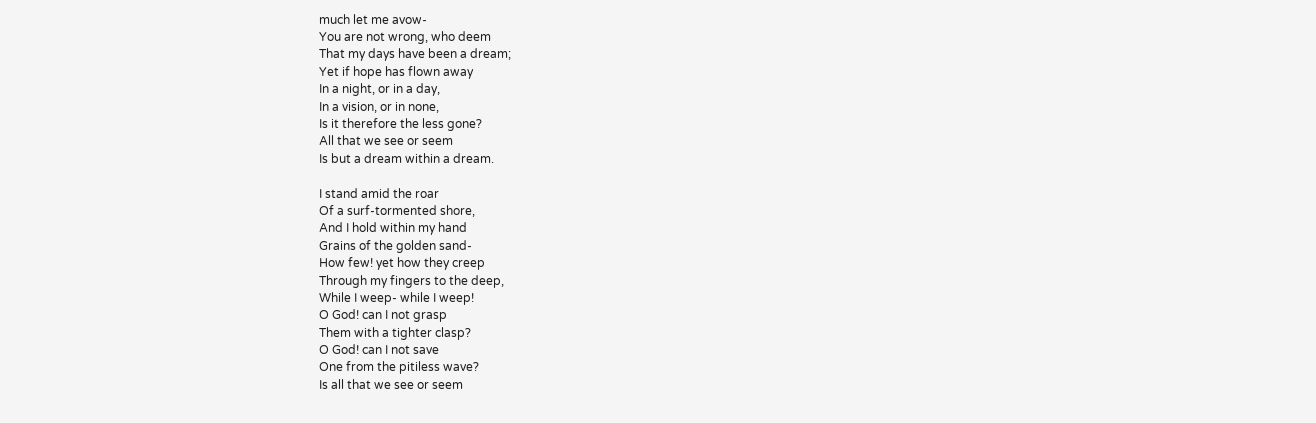much let me avow-
You are not wrong, who deem
That my days have been a dream;
Yet if hope has flown away
In a night, or in a day,
In a vision, or in none,
Is it therefore the less gone?
All that we see or seem
Is but a dream within a dream.

I stand amid the roar
Of a surf-tormented shore,
And I hold within my hand
Grains of the golden sand-
How few! yet how they creep
Through my fingers to the deep,
While I weep- while I weep!
O God! can I not grasp
Them with a tighter clasp?
O God! can I not save
One from the pitiless wave?
Is all that we see or seem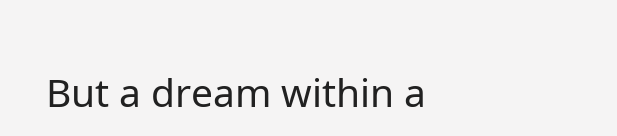But a dream within a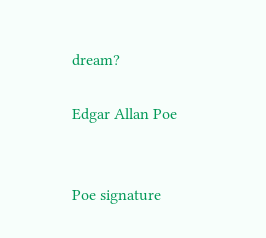dream?

Edgar Allan Poe


Poe signature